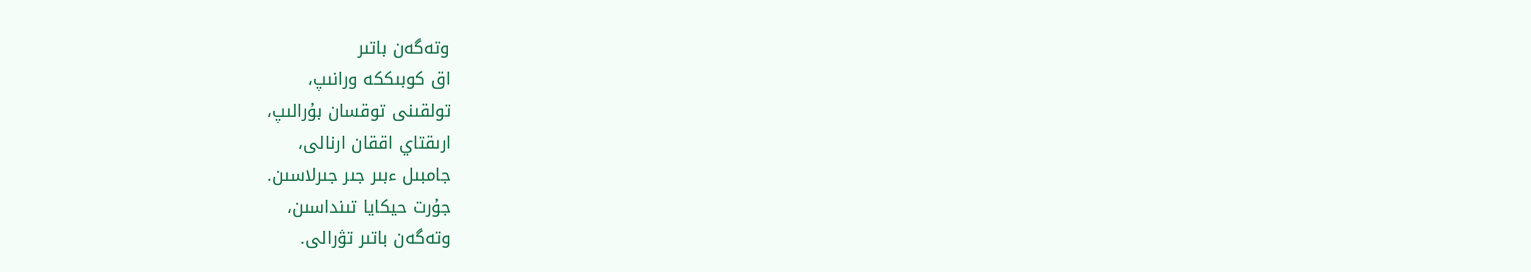وتەگەن باتىر
اق كوبىككە ورانىپ،
تولقىنى توقسان بۇرالىپ،
ارىقتاي اققان ارنالى،
جامبىل ءبىر جىر جىرلاسىن.
جۇرت حيكايا تىنداسىن،
وتەگەن باتىر تۋرالى.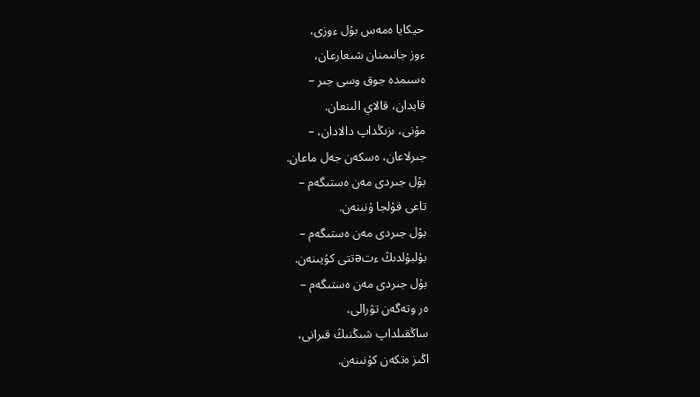حيكايا ەمەس بۇل ءوزى،
ءوز جانىمنان شىعارعان،
ەسىمدە جوق وسى جىر –
قايدان، قالاي الىنعان.
مۇنى، ىزىڭداپ دالادان، –
جىرلاعان، ەسكەن جەل ماعان.
بۇل جىردى مەن ەستىگەم –
تاعى قۇلجا ۇنىنەن.
بۇل جىردى مەن ەستىگەم –
بۇلبۇلدىڭ ءتəتتى كۇيىنەن.
بۇل جىردى مەن ەستىگەم –
ەر وتەگەن تۋرالى،
ساڭقىلداپ شىڭنىڭ قىرانى،
اڭىز ەتكەن كۇنىنەن.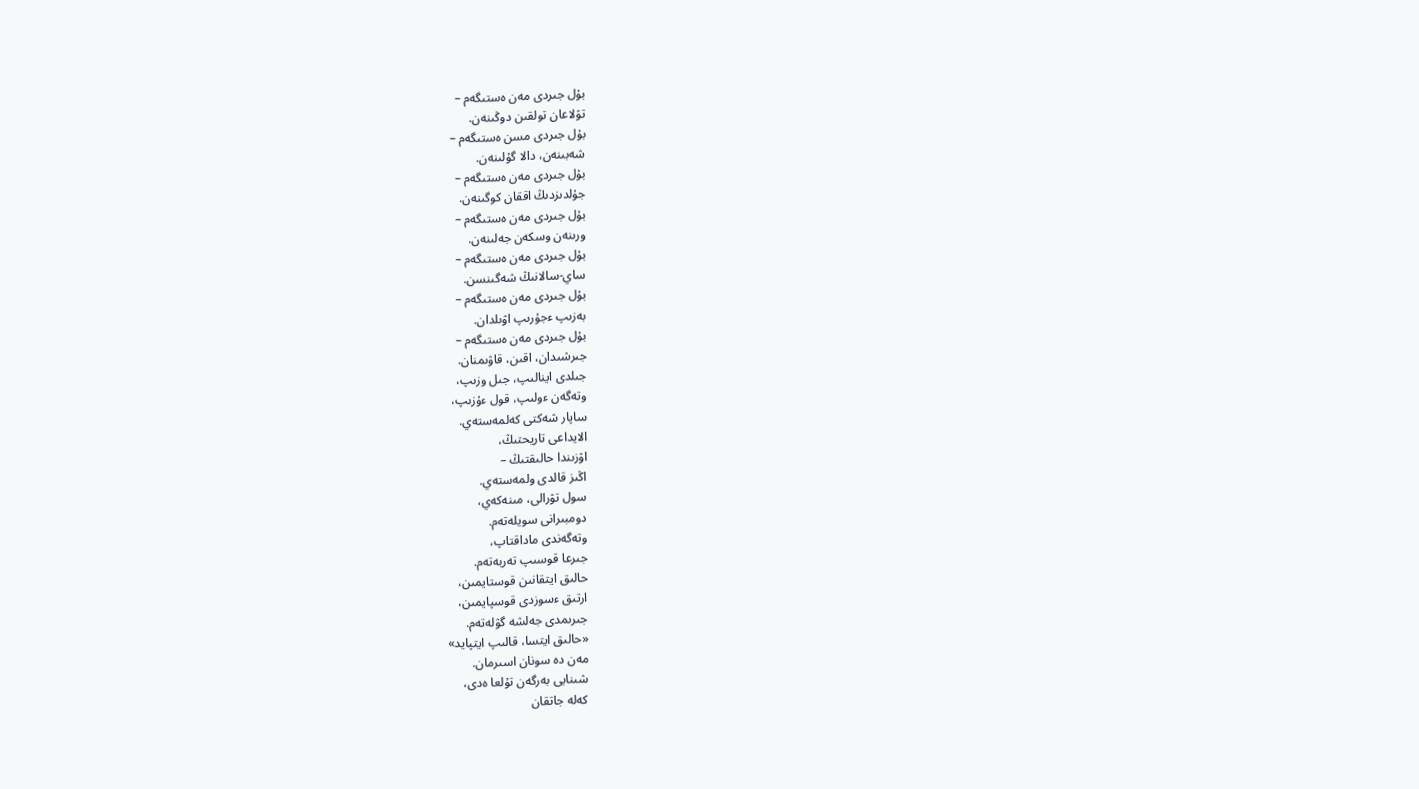بۇل جىردى مەن ەستىگەم –
تۋلاعان تولقىن دوڭىنەن.
بۇل جىردى مسن ەستىگەم –
شەبىنەن، دالا گۇلىنەن.
بۇل جىردى مەن ەستىگەم –
جۇلدىزدىڭ اققان كوگىنەن.
بۇل جىردى مەن ەستىگەم –
ورىنەن وسكەن جەلىنەن.
بۇل جىردى مەن ەستىگەم –
ساي-سالانىڭ شەگىنسن.
بۇل جىردى مەن ەستىگەم –
بەزىپ ءجۇرىپ اۋىلدان.
بۇل جىردى مەن ەستىگەم –
جىرشىدان، اقىن، قاۋىمنان.
جىلدى اينالىپ، جىل وزىپ،
وتەگەن ءولىپ، قول ءۇزىپ،
ساپار شەكتى كەلمەستەي.
الايداعى تاريحتىڭ،
اۋزىندا حالىقتىڭ –
اڭىز قالدى ولمەستەي.
سول تۋرالى، مىنەكەي،
دومبىرانى سويلەتەم.
وتەگەندى ماداقتاپ،
جىرعا قوسىپ تەربەتەم.
حالىق ايتقانىن قوستايمىن،
ارتىق ءسوزدى قوسپايمىن،
جىرىمدى جەلشە گۋلەتەم.
«حالىق ايتسا، قالىپ ايتپايد»
مەن دە سونان اسىرمان.
شىنايى بەرگەن تۇلعا ەدى،
كەلە جاتقان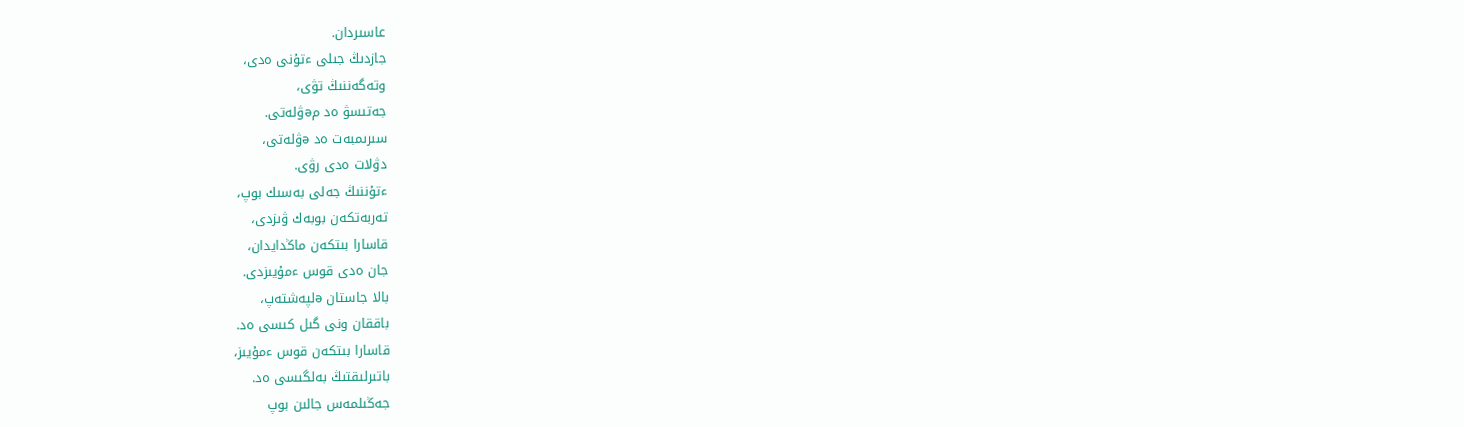عاسىردان.
جازدىڭ جىلى ءتۇنى ەدى،
وتەگەننىڭ تۋى،
جەتىسۋ ەد مəۋلەتى.
سىرىمبەت ەد əۋلەتى،
دۋلات ەدى رۋى.
ءتۇننىڭ جەلى بەسىك بوپ،
تەربەتكەن بوبەك ۋىزدى،
قاسارا بىتكەن ماڭدايدان،
جان ەدى قوس ءمۇيىزدى.
بالا جاستان əلپەشتەپ،
باققان ونى گىل كىسى ەد.
قاسارا بىتكەن قوس ءمۇيىز،
باتىرلىقتىڭ بەلگىسى ەد.
جەڭىلمەس جالىن بوپ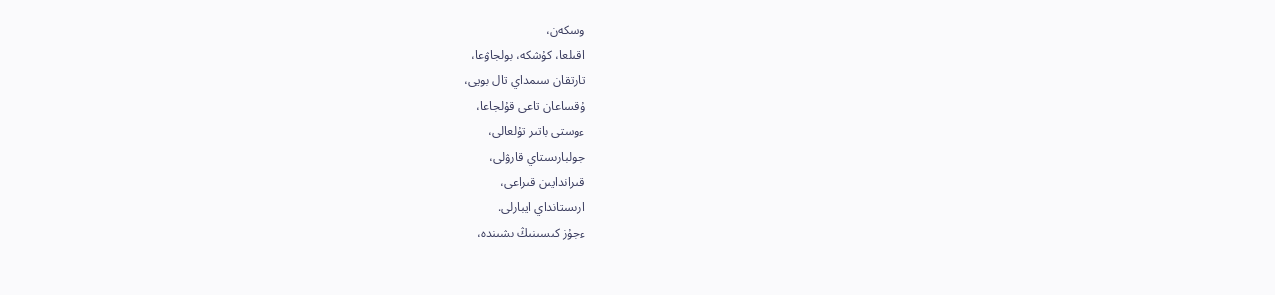وسكەن،
اقىلعا، كۇشكە، بولجاۋعا،
تارتقان سىمداي تال بويى،
ۇقساعان تاعى قۇلجاعا،
ءوستى باتىر تۇلعالى،
جولبارىستاي قارۋلى،
قىراندايىن قىراعى،
ارىستانداي ايبارلى.
ءجۇز كىسىنىڭ ىشىندە،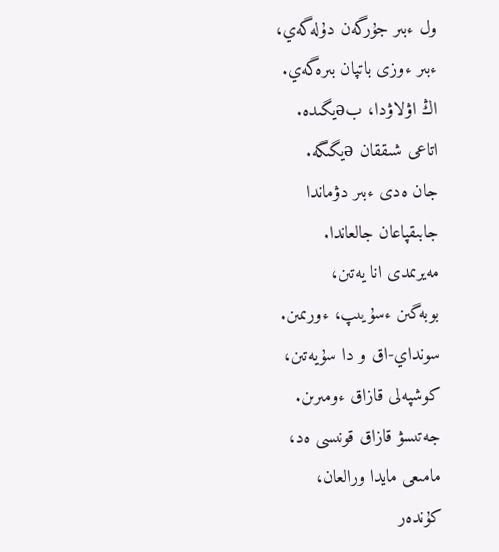ول ءبىر جۇرگەن دۇلەگەي،
ءبىر ءوزى باتپان بىرەگەي.
اڭ اۋلاۋدا، بəيگىدە.
اتاعى شىققان əيگىگە.
جان ەدى ءبىر دۋماندا
جابىقپاعان جالعاندا.
مەيرىمدى انا يەتىن،
بوبەگىن ءسۇيىپ، ءورىمىن.
سونداي-اق و دا سۇيەتىن،
كوشپەلى قازاق ءومىرىن.
جەتىسۋ قازاق قونىسى ەد،
مامىعى مايدا ورالعان،
كۇندەر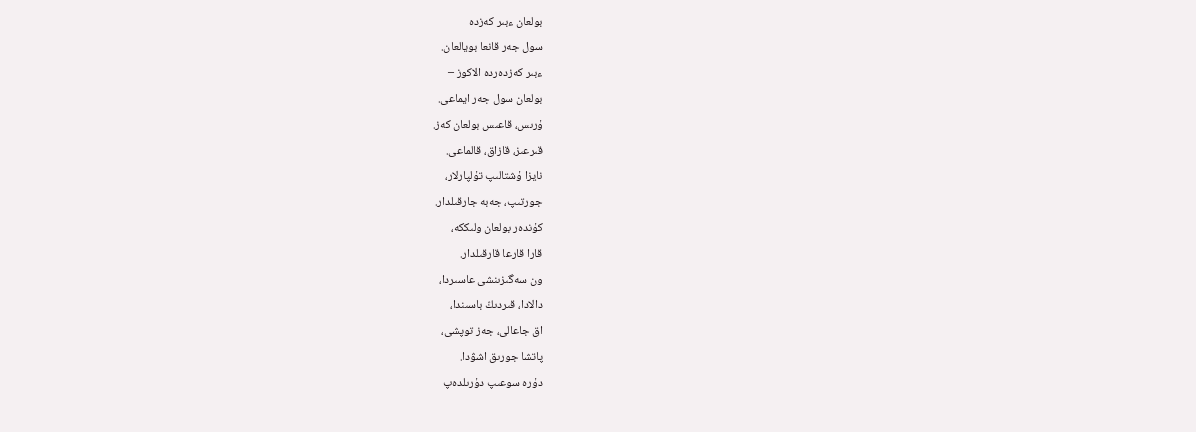بولعان ءبىر كەزدە
سول جەر قانعا بويالعان.
ءبىر كەزدەردە الاكوز –
بولعان سول جەر ايماعى.
ۇرىس، قاعىس بولعان كەز.
قىرعىز، قازاق، قالماعى.
نايزا ۇشتالىپ تۇلپارلار،
جورتىپ، جەبە جارقىلدار.
كۇندەر بولعان ولىككە،
قارا قارعا قارقىلدار.
ون سەگىزىنشى عاسىردا،
دالادا، قىردىڭ باسىندا،
اق جاعالى، جەز توپشى،
پاتشا جورىق اشۋدا.
دۇرە سوعىپ دۇرىلدەپ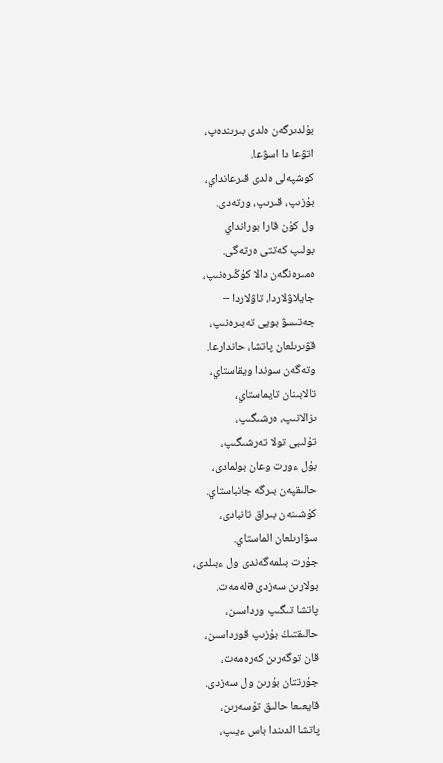بۇلدىرگەن ەلدى بىرىندەپ،
اتۋعا دا اسۋعا.
كوشپەلى ەلدى قىرعانداي،
بۇزىپ، قىرىپ، ورتەدى.
ول كۇن قارا بورانداي
بولىپ كەتتى ەرتەگى.
ەمىرەنگەن دالا كۇڭىرەنىپ،
جايلاۋلاردا، تاۋلاردا –
جەتىسۋ بويى تەبىرەنىپ،
قۋىرىلعان پاتشا، حاندارعا.
وتەگەن سوندا ويقاستاي،
تالابىنان تايماستاي،
ىزالانىپ، ەرشىگىپ،
تۇلىبى تولا تەرشىگىپ،
بۇل ءورت وعان بولمادى،
حالىقپەن بىرگە جانباستاي.
كۇشىنەن بىراق تانبادى،
سۋارىلعان الماستاي.
جۇرت بىلمەگەندى ول ءبىلدى،
بولارىن سەزدى əلەمەت.
پاتشا تىگىپ ورداسىن،
حالىقتىڭ بۇزىپ قورداسىن،
قان توگەرىن كەرەمەت،
جۇرتتان بۇرىن ول سەزدى.
قايعىعا حالىق تۇسەرىن،
پاتشا الدىندا باس ءيىپ،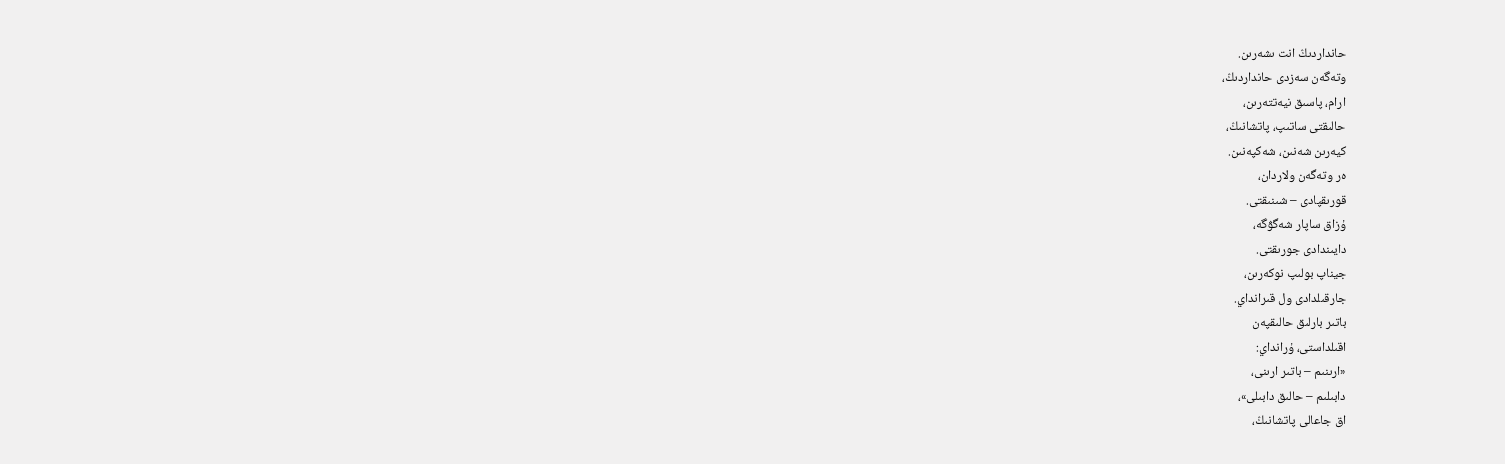حانداردىڭ انت ىشەرىن.
وتەگەن سەزدى حانداردىڭ،
ارام، پاسىق نيەتتەرىن،
حالىقتى ساتىپ، پاتشانىڭ،
كيەرىن شەنىن، شەكپەنىن.
ەر وتەگەن ولاردان،
قورىقپادى – شىنىقتى.
ۇزاق ساپار شەگۋگە،
دايىندادى جورىقتى.
جيناپ بولىپ نوكەرىن،
جارقىلدادى ول قىرانداي.
باتىر بارلىق حالىقپەن
اقىلداستى، ۇرانداي:
«ارىنىم – باتىر ارىنى،
دابىلىم – حالىق دابىلى»،
اق جاعالى پاتشانىڭ،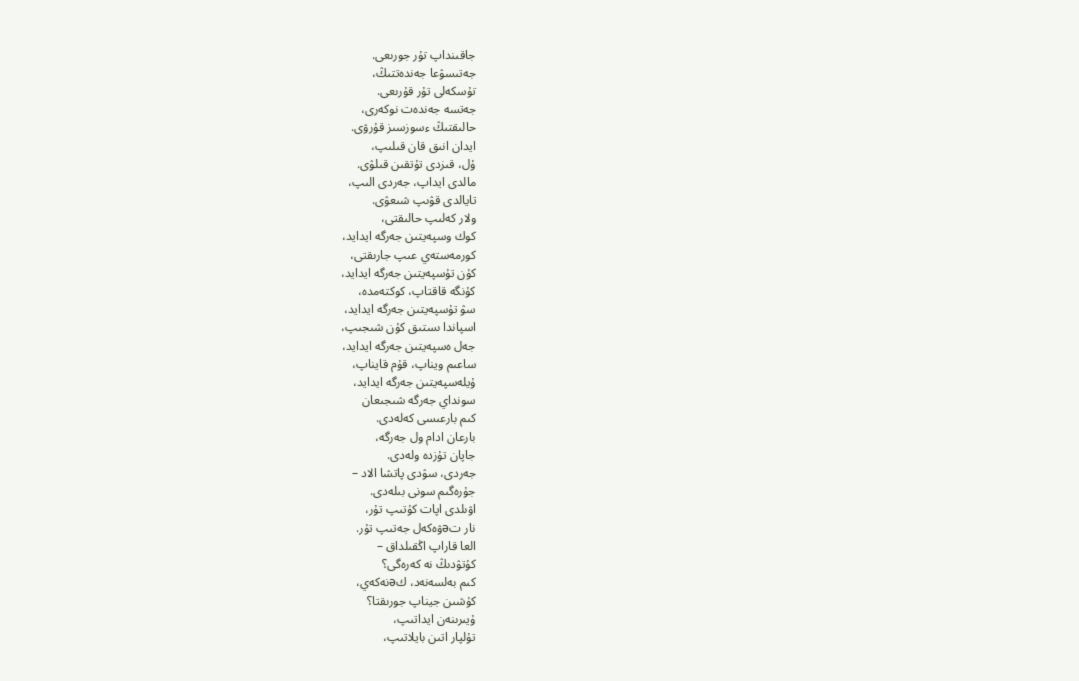جاقىنداپ تۇر جورىعى.
جەتىسۋعا جەندەتتىڭ،
تۇسكەلى تۇر قۇرىعى.
جەتسە جەندەت نوكەرى،
حالىقتىڭ ءسوزسىز قۇرۋى.
ايدان انىق قان قىلىپ،
ۇل، قىزدى تۇتقىن قىلۋى.
مالدى ايداپ، جەردى الىپ،
تايالدى قۋىپ شىعۋى.
ولار كەلىپ حالىقتى،
كوك وسپەيتىن جەرگە ايدايد،
كورمەستەي عىپ جارىقتى،
كۇن تۇسپەيتىن جەرگە ايدايد،
كۇنگە قاقتاپ، كوكتەمدە،
سۋ تۇسپەيتىن جەرگە ايدايد،
اسپاندا ىستىق كۇن شىجىپ،
جەل ەسپەيتىن جەرگە ايدايد،
ساعىم ويناپ، قۇم قايناپ،
ۇيلەسپەيتىن جەرگە ايدايد،
سونداي جەرگە شىجىعان
كىم بارعىسى كەلەدى.
بارعان ادام ول جەرگە،
جاپان تۇزدە ولەدى.
جەردى، سۋدى پاتشا الاد –
جۇرەگىم سونى بىلەدى.
اۋىلدى اپات كۇتىپ تۇر،
نار تəۋەكەل جەتىپ تۇر.
العا قاراپ اڭقىلداق –
كۇتۋدىڭ نە كەرەگى؟
كىم بەلسەنەد، كəنەكەي،
كۇشىن جيناپ جورىقتا؟
ۇيىرىنەن ايداتىپ،
تۇلپار اتىن بايلاتىپ،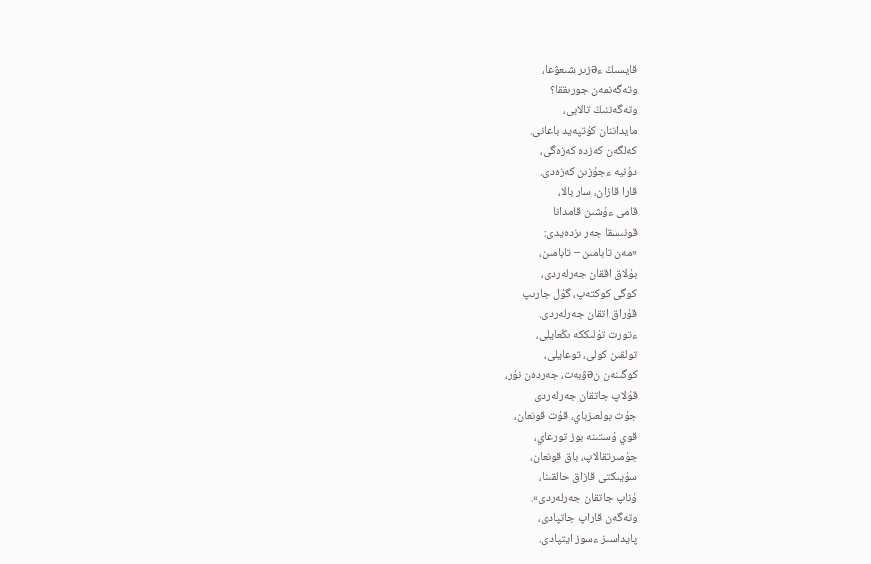قايسىڭ ءəزىر شىعۋعا،
وتەگەنمەن جورىققا؟
وتەگەننىڭ تالابى،
مايداننان كۇتپەيد باعانى.
كەلگەن كەزدە كەزەگى،
دۇنيە ءجۇزىن كەزەدى.
قارا قازان، سار بالا،
قامى ءۇشىن قامدانا
قونىسقا جەر ىزدەيدى:
«مەن تابامىن – تابامىن،
بۇلاق اققان جەرلەردى،
كوگى كوكتەپ، گۇل جارىپ
قۇراق اتقان جەرلەردى.
ءتورت تۇلىككە ىڭعايلى،
تولقىن كولى، توعايلى،
كوگىنەن نəۋبەت، جەردەن نۇر،
قۇلاپ جاتقان جەرلەردى
جۇت بولعىزباي، قۇت قونعان،
قوي ۇستىنە بوز تورعاي،
جۇمىرتقالاپ، باق قونعان،
سۇيىكتى قازاق حالقىنا،
ۇناپ جاتقان جەرلەردى».
وتەگەن قاراپ جاتپادى،
پايداسىز ءسوز ايتپادى.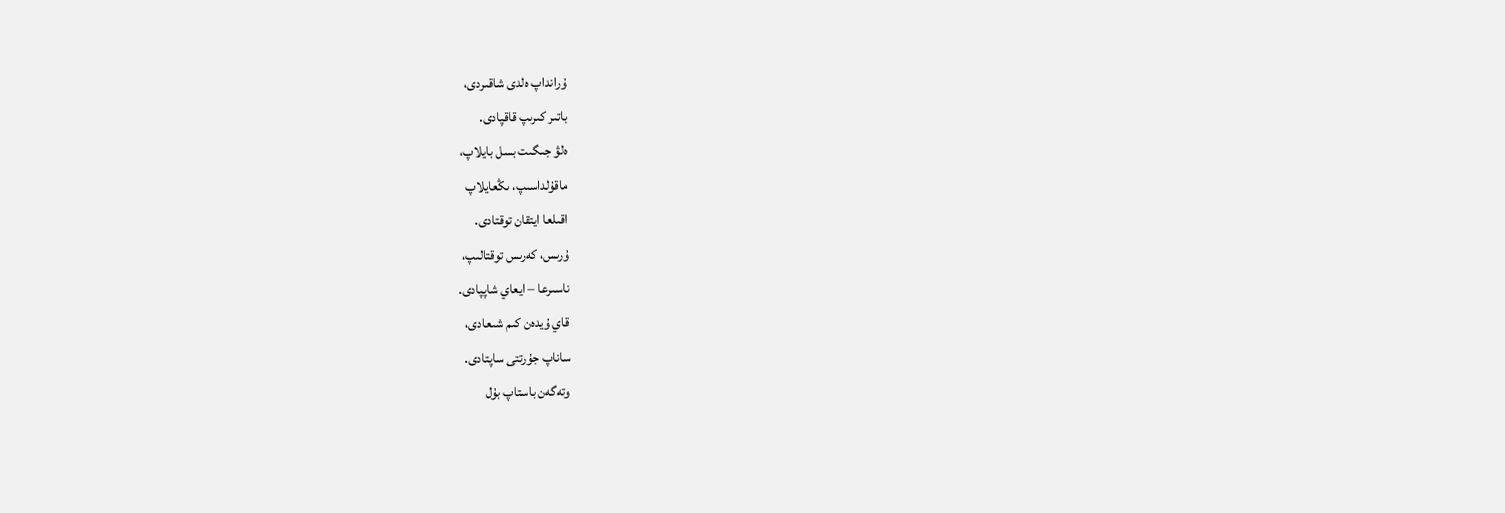ۇرانداپ ەلدى شاقىردى،
باتىر كىرىپ قاقپادى.
ەلۋ جىگىت بسل بايلاپ،
ماقۇلداسىپ، ىڭعايلاپ
اقىلعا ايتقان توقتادى.
ۇرىس، كەرىس توقتالىپ،
ناسىرعا – ايعاي شاپپادى.
قاي ۇيدەن كىم شىعادى،
ساناپ جۇرتتى ساپتادى.
وتەگەن باستاپ بۇل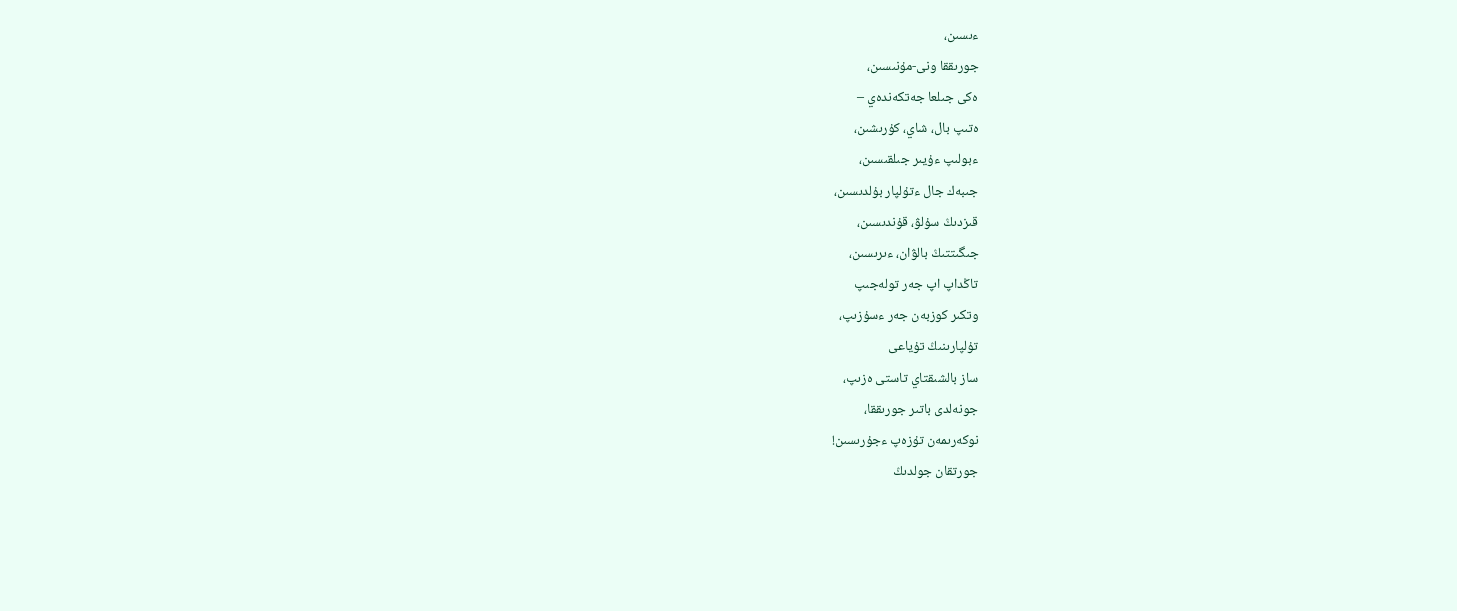ءىسىن،
جورىققا ونى-مۇنىسىن،
ەكى جىلعا جەتكەندەي –
ەتىپ بال، شاي، كۇرىشىن،
ءبولىپ ءۇيىر جىلقىسىن،
جىبەك جال ءتۇلپار بۇلدىسىن،
قىزدىڭ سۇلۋ، قۇندىسىن،
جىگىتتىڭ بالۋان، ءىرىسىن،
تاڭداپ اپ جەر تولەجىپ
وتكىر كوزبەن جەر ءسۇزىپ،
تۇلپارىنىڭ تۇياعى
ساز بالشىقتاي تاستى ەزىپ،
جونەلدى باتىر جورىققا،
نوكەرىمەن تۇزەپ ءجۇرىسىن!
جورتقان جولدىڭ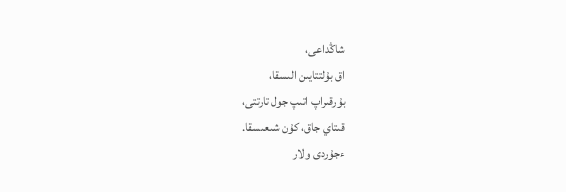شاڭداعى،
اق بۇلتتايىن الىسقا،
بۇرقىراپ اتىپ جول تارتتى،
قىتاي جاق، كۇن شىعىسقا.
ءجۇردى ولار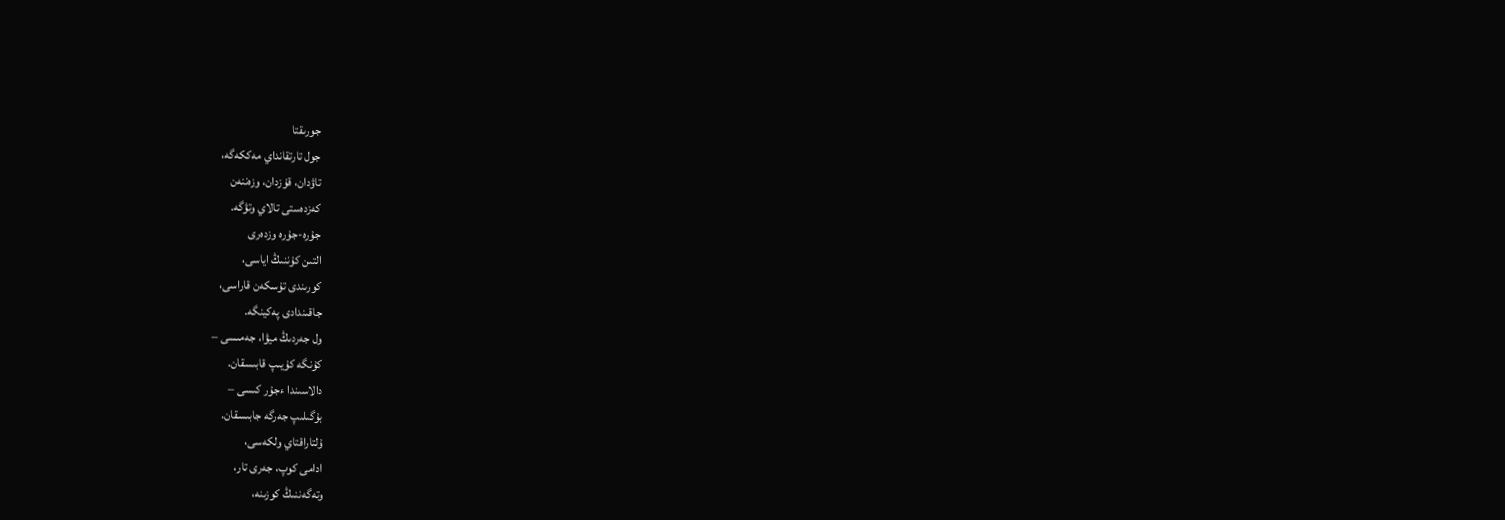جورىقتا
جول تارتقانداي مەككەگە،
تاۋدان، قۇزدان، وزەننەن
كەزدەستى تالاي وتۋگە.
جۇرە-جۇرە وزدەرى
التىن كۇننىڭ اياسى،
كورىندى تۇسكەن قاراسى،
جاقىندادى پەكينگە.
ول جەردىڭ ميۋا، جەمىسى –
كۇنگە كۇيىپ قابىسقان.
دالاسىندا ءجۇر كىسى –
بۇگىلىپ جەرگە جابىسقان.
ۇلتاراقتاي ولكەسى،
ادامى كوپ، جەرى تار،
وتەگەننىڭ كوزىنە،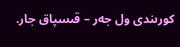كورىندى ول جەر – قىسپاق جار.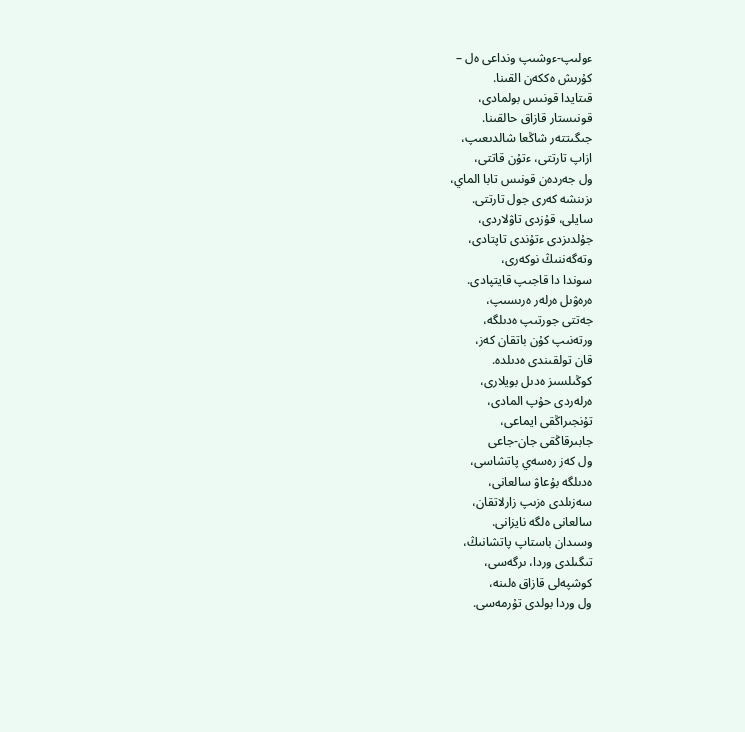ءولىپ-ءوشىپ ونداعى ەل –
كۇرىش ەككەن القىنا.
قىتايدا قونىس بولمادى،
قونىستار قازاق حالقىنا.
جىگىتتەر شاڭعا شالدىعىپ،
ازاپ تارتتى، ءتۇن قاتتى،
ول جەردەن قونىس تابا الماي،
ىزىنشە كەرى جول تارتتى.
سايلى، قۇزدى تاۋلاردى،
جۇلدىزدى ءتۇندى تاپتادى،
وتەگەننىڭ نوكەرى،
سوندا دا قاجىپ قايتپادى.
ەرەۋىل ەرلەر ەرىسىپ،
جەتتى جورتىپ ەدىلگە،
ورتەنىپ كۇن باتقان كەز،
قان تولقىندى ەدىلدە.
كوڭىلسىز ەدىل بويلارى،
ەرلەردى حۇپ المادى،
تۇنجىراڭقى ايماعى،
جابىرقاڭقى جان-جاعى
ول كەز رەسەي پاتشاسى،
ەدىلگە بۇعاۋ سالعانى،
سەزىلدى ەزىپ زارلاتقان،
سالعانى ەلگە نايزانى.
وسىدان باستاپ پاتشانىڭ،
تىگىلدى وردا، ىرگەسى،
كوشپەلى قازاق ەلىنە،
ول وردا بولدى تۇرمەسى.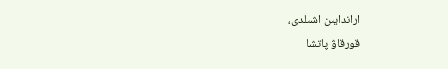اراندايىن اشىلدى،
قورقاۋ پاتشا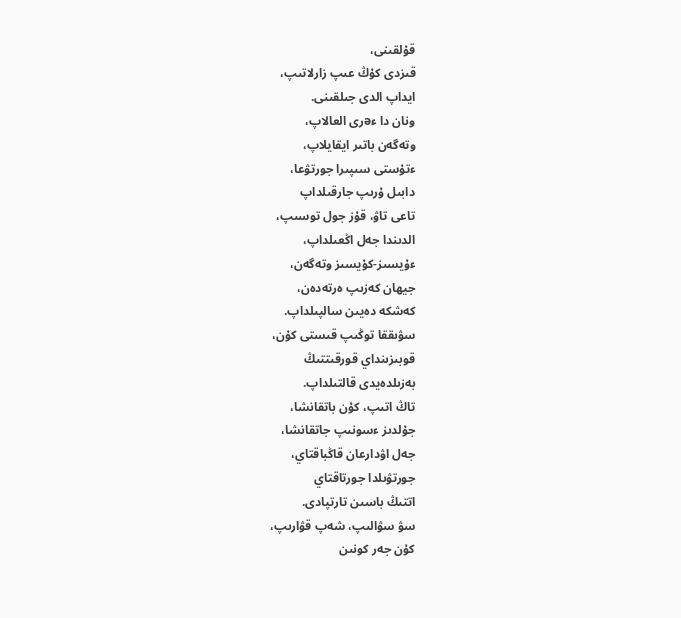قۇلقىنى،
قىزدى كۇڭ عىپ زارلاتىپ،
ايداپ الدى جىلقىنى.
ونان دا ءəرى العالاپ،
وتەگەن باتىر ايقايلاپ،
ءتۇستى سىپىرا جورتۋعا،
دابىل ۇرىپ جارقىلداپ
تاعى تاۋ، قۇز جول توسىپ،
الدىندا جەل اڭعىلداپ،
ءۇيسىز-كۇيسىز وتەگەن،
جيھان كەزىپ ەرتەدەن،
كەشكە دەيىن سالپىلداپ.
سۋىققا توڭىپ قىستى كۇن،
قوبىزىنداي قورقىتتىڭ
بەزىلدەيدى قالتىلداپ.
تاڭ اتىپ، كۇن باتقانشا،
جۇلدىز ءسونىپ جاتقانشا،
جەل اۋدارعان قاڭباقتاي،
جورتۋىلدا جورتاقتاي
اتتىڭ باسىن تارتپادى.
سۋ سۋالىپ، شەپ قۋارىپ،
كۇن جەر كونىن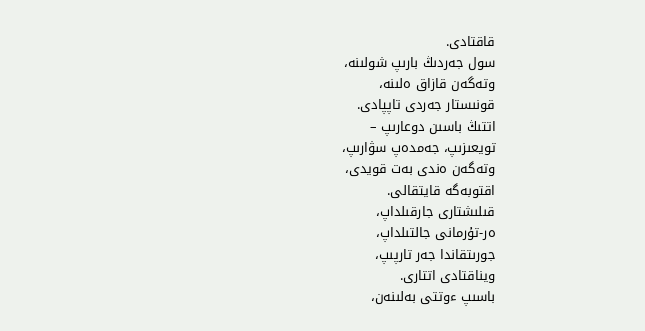قاقتادى.
سول جەردىڭ بارىپ شولىنە،
وتەگەن قازاق ەلىنە،
قونىستار جەردى تاپپادى.
اتتىڭ باسىن دوعارىپ –
تويعىزىپ، جەمدەپ سۋارىپ،
وتەگەن ەندى بەت قويدى،
اقتوبەگە قايتقالى.
قىلىشتارى جارقىلداپ،
ەر-تۇرمانى جالتىلداپ،
جورىتقاندا جەر تارپىپ،
ويناقتادى اتتارى.
باسىپ ءوتتى بەلىنەن،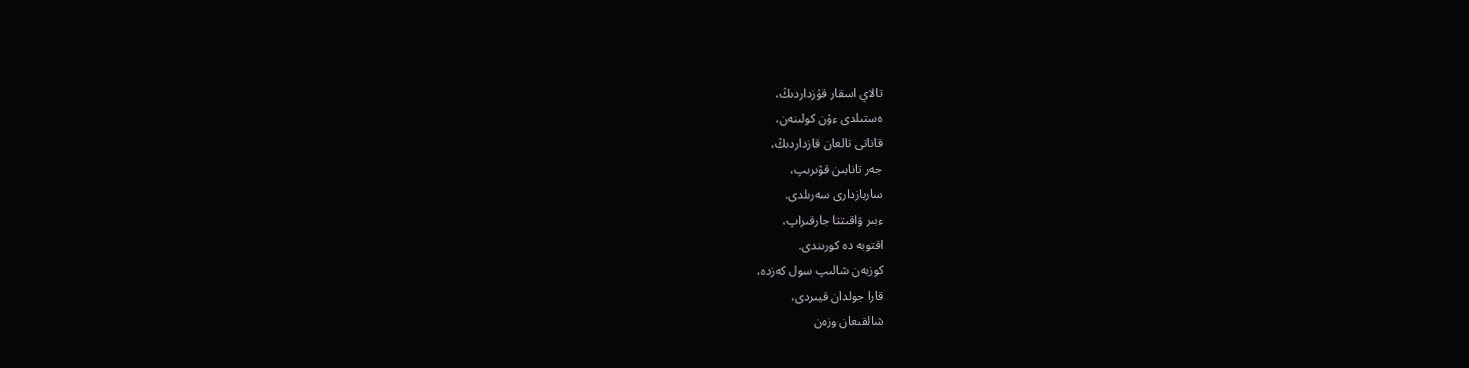تالاي اسقار قۇزداردىڭ،
ەستىلدى ءۇن كولىنەن،
قاناتى تالعان قازداردىڭ،
جەر تانابىن قۋىرىپ،
ساربازدارى سەرىلدى.
ءبىر ۋاقىتتا جارقىراپ،
اقتوبە دە كورىندى.
كوزبەن شالىپ سول كەزدە،
قارا جولدان قيىردى،
شالقىعان وزەن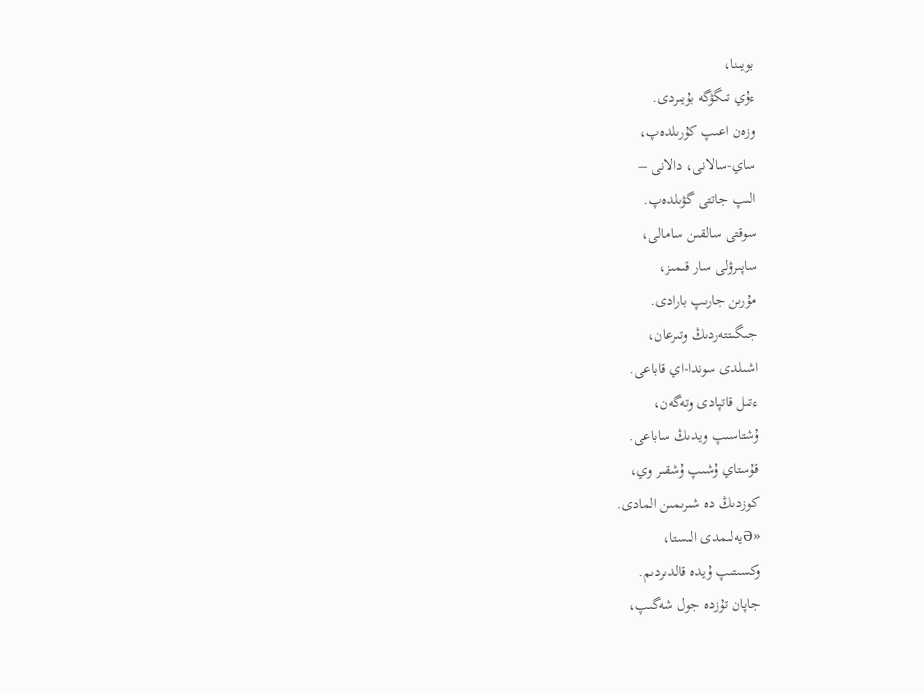بويىنا،
ءۇي تىگۋگە بۇيىردى.
وزەن اعىپ كۇرىلدەپ،
ساي-سالانى، دالانى –
الىپ جاتتى گۋىلدەپ.
سوقتى سالقىن سامالى،
ساپىرۋلى سار قىمىز،
مۇرىن جارىپ بارادى.
جىگىتتەردىڭ وتىرعان،
اشىلدى سوندا-اي قاباعى.
ءتىل قاتپادى وتەگەن،
ۇشتاسىپ ويدىڭ ساباعى.
قۇستاي ۇشىپ ۇشقىر وي،
كوزدىڭ دە شىرىمىن المادى.
«Əيەلىمدى الىستا،
وكسىتىپ ۇيدە قالدىردىم.
جاپان تۇزدە جول شەگىپ،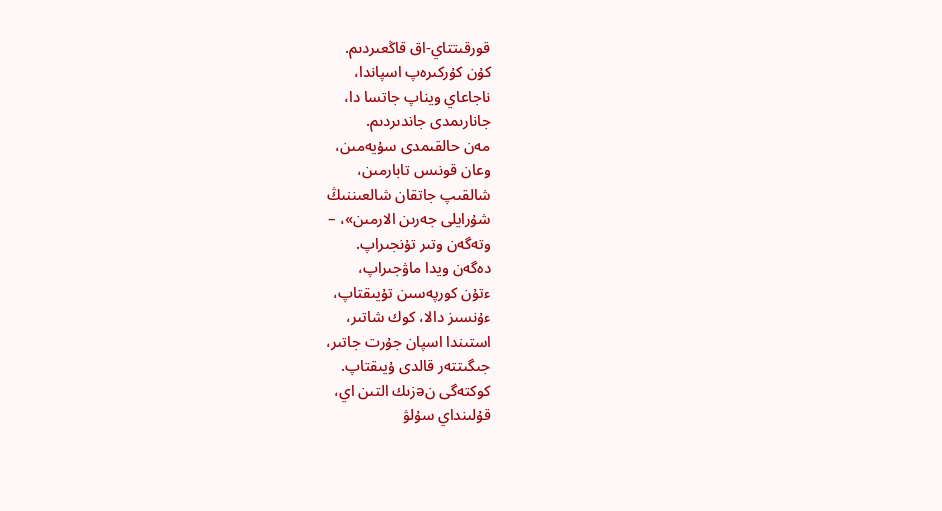قورقىتتاي-اق قاڭعىردىم.
كۇن كۇركىرەپ اسپاندا،
ناجاعاي ويناپ جاتسا دا،
جانارىمدى جاندىردىم.
مەن حالقىمدى سۇيەمىن،
وعان قونىس تابارمىن،
شالقىپ جاتقان شالعىننىڭ
شۇرايلى جەرىن الارمىن»، –
وتەگەن وتىر تۇنجىراپ.
دەگەن ويدا ماۋجىراپ،
ءتۇن كورپەسىن تۇيىقتاپ،
ءۇنسىز دالا، كوك شاتىر،
استىندا اسپان جۇرت جاتىر،
جىگىتتەر قالدى ۇيىقتاپ.
كوكتەگى نəزىك التىن اي،
قۇلىنداي سۇلۋ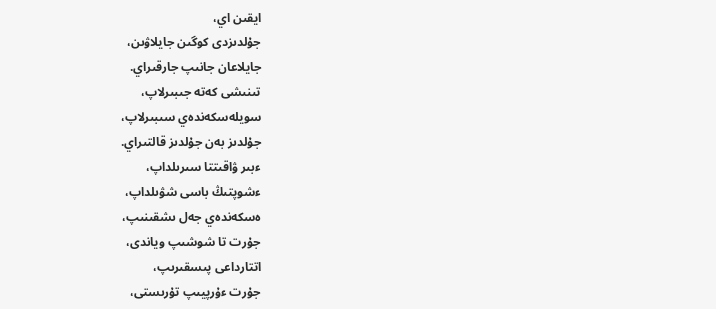ايقىن اي،
جۇلدىزدى كوگىن جايلاۋىن،
جايلاعان جانىپ جارقىراي.
تىنىشى كەتە جىبىرلاپ،
سويلەسكەندەي سىبىرلاپ،
جۇلدىز بەن جۇلدىز قالتىراي.
ءبىر ۋاقىتتا سىرىلداپ،
ءشوپتىڭ باسى شۋىلداپ،
ەسكەندەي جەل ىشقىنىپ،
جۇرت تا شوشىپ وياندى،
اتتارداعى پىسقىرىپ،
جۇرت ءۇرپيىپ تۇرىستى،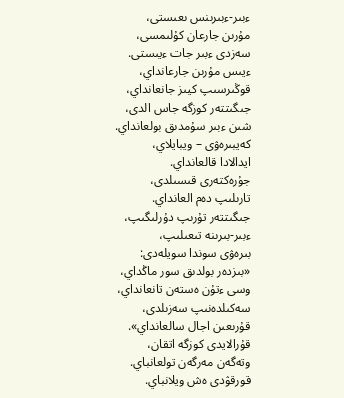ءبىر-ءبىرىنس ىعىستى،
مۇرىن جارعان كۇلىمسى،
سەزدى ءبىر جات ءيىستى.
ءيىس مۇرىن جارعانداي،
قوڭىرسىپ كيىز جانعانداي،
جىگىتتەر كوزگە جاس الدى،
شىن ءبىر سۇمدىق بولعانداي.
كەيبىرەۋى – ويبايلاي،
ايدالادا قالعانداي.
جۇرەكتەرى قىسىلدى،
تارىلىپ دەم العانداي.
جىگىتتەر تۇرىپ دۇرلىگىپ،
ءبىر-بىرىنە تىعىلىپ،
بىرەۋى سوندا سويلەدى:
«بىزدەر بولدىق سور ماڭداي،
وسى ءتۇن ەستەن تانعانداي،
سەكىلدەنىپ سەزىلدى،
قۇرىعىن اجال سالعانداي».
قۇرالايدى كوزگە اتقان،
وتەگەن مەرگەن تولعانباي.
قورقۋدى ەش ويلانباي.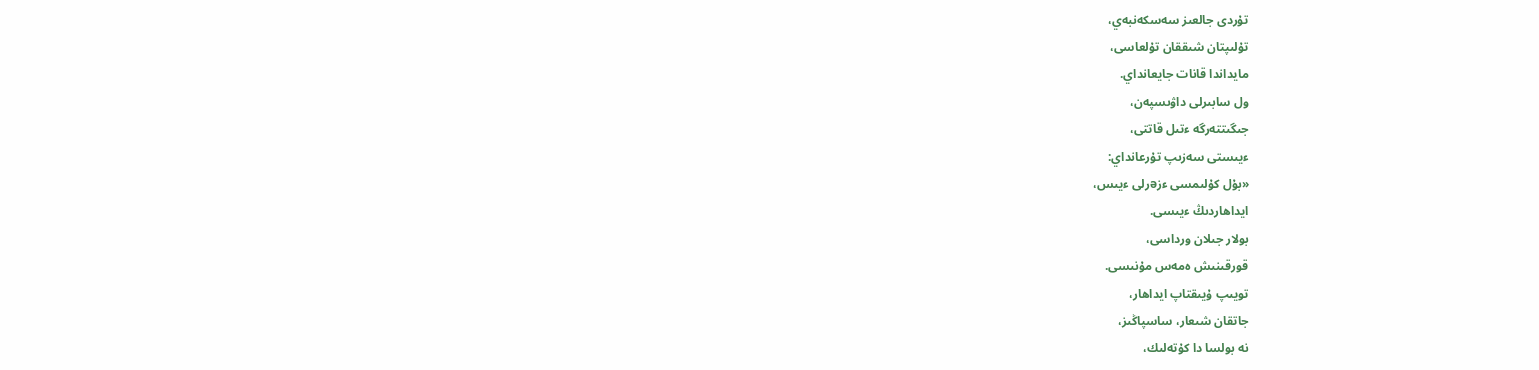تۇردى جالعىز سەسكەنبەي،
تۇلىپتان شىققان تۇلعاسى،
مايداندا قانات جايعانداي.
ول سابىرلى داۋىسپەن،
جىگىتتەرگە ءتىل قاتتى،
ءيىستى سەزىپ تۇرعانداي:
«بۇل كۇلىمسى ءزəرلى ءيىس،
ايداھاردىڭ ءيىسى.
بولار جىلان ورداسى،
قورقىنىش ەمەس مۇنىسى.
تويىپ ۇيىقتاپ ايداھار،
جاتقان شىعار، ساسپاڭىز،
نە بولسا دا كۇتەلىك،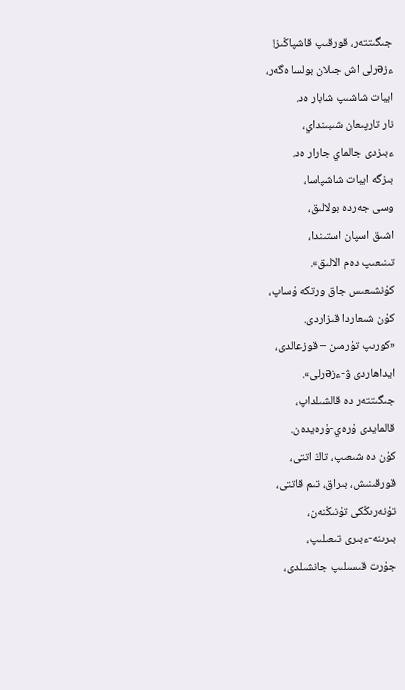جىگىتتەر، قورقىپ قاشپاڭىز!
ءزəرلى اش جىلان بولسا ەگەر،
ايبات شاشىپ شابار ەد.
نار تارپىعان شىبىنداي،
ءبىزدى جالماي جارار ەد.
بىزگە ايبات شاشپاسا،
وسى جەردە بولالىق،
اشىق اسپان استىندا،
تىنىعىپ دەم الالىق».
كۇنشىعىس جاق ورتكە ۇساپ،
كۇن شىعاردا قىزاردى.
«كورىپ تۇرمىن – قوزعالدى،
ايداھاردى ۋ-ءزəرلى».
جىگىتتەر دە قالشىلداپ،
قالمايدى ۇرەي-ۇرەيدەن.
كۇن دە شىعىپ، تاڭ اتتى،
قورقىنىش، بىراق، تىم قاتتى،
تۇنەرىڭكى تۇنىڭنەن،
بىرىنە-ءبىرى تىعىلىپ،
جۇرت قىسىلىپ جانشىلدى،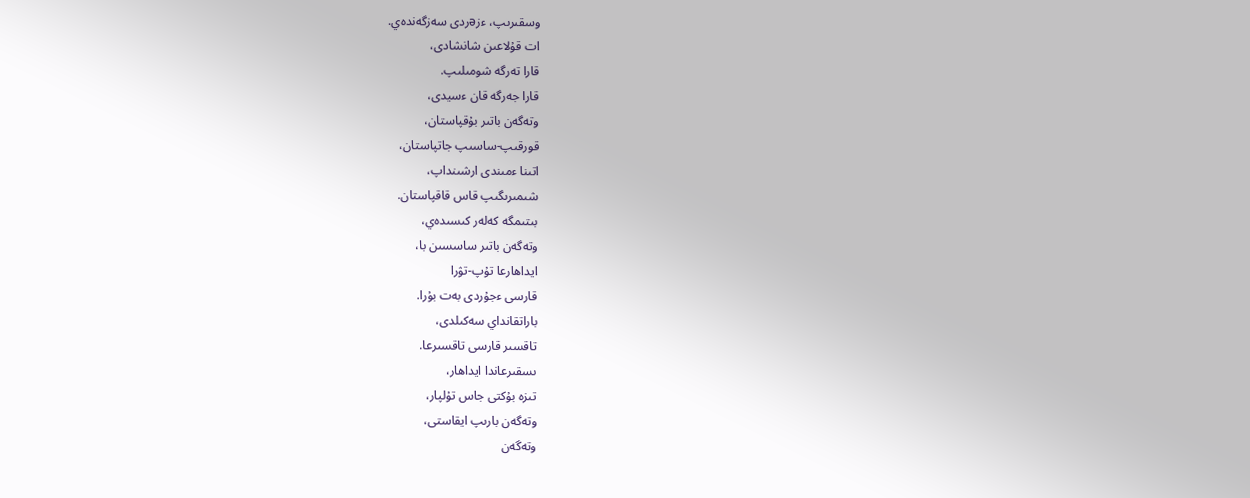وسقىرىپ، ءزəردى سەزگەندەي.
ات قۇلاعىن شانشادى،
قارا تەرگە شومىلىپ.
قارا جەرگە قان ءسيدى،
وتەگەن باتىر بۇقپاستان،
قورقىپ-ساسىپ جاتپاستان،
اتىنا ءمىندى ارشىنداپ،
شىمىرىگىپ قاس قاقپاستان.
بىتىمگە كەلەر كىسىدەي،
وتەگەن باتىر ساسسىن با،
ايداھارعا تۇپ-تۋرا
قارسى ءجۇردى بەت بۇرا.
باراتقانداي سەكىلدى،
تاقسىر قارسى تاقسىرعا.
ىسقىرعاندا ايداھار،
تىزە بۇكتى جاس تۇلپار،
وتەگەن بارىپ ايقاستى،
وتەگەن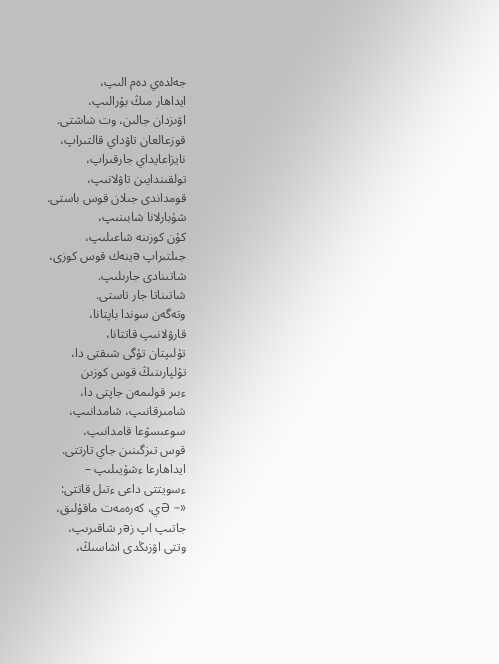جەلدەي دەم الىپ،
ايداھار مىڭ بۇرالىپ،
اۋىزدان جالىن، وت شاشتى.
قوزعالعان تاۋداي قالتىراپ،
نايزاعايداي جارقىراپ،
تولقىندايىن تاۋلانىپ،
قومداندى جىلان قوس باستى.
شۇبارلانا شابىنىپ،
كۇن كوزىنە شاعىلىپ،
جىلتىراپ əينەك قوس كوزى،
شاتىنادى جارىلىپ.
شاتىناتا جار تاستى.
وتەگەن سوندا باپتانا،
قارۋلانىپ قاتتانا،
تۇلىپتان تۇگى شىقتى دا،
تۇلپارىنىڭ قوس كوزىن
ءبىر قولىمەن جاپتى دا،
شامىرقانىپ، شامدانىپ،
سوعىسۋعا قامدانىپ،
قوس تىزگىنىن جاي تارتتى.
ايداھارعا ءشۇيىلىپ –
ءسويتتى داعى ءتىل قاتتى:
«– Əي، كەرەمەت ماقۇلىق،
جاتىپ اپ زəر شاقىرىپ،
وتتى اۋزىڭدى اشاسىڭ،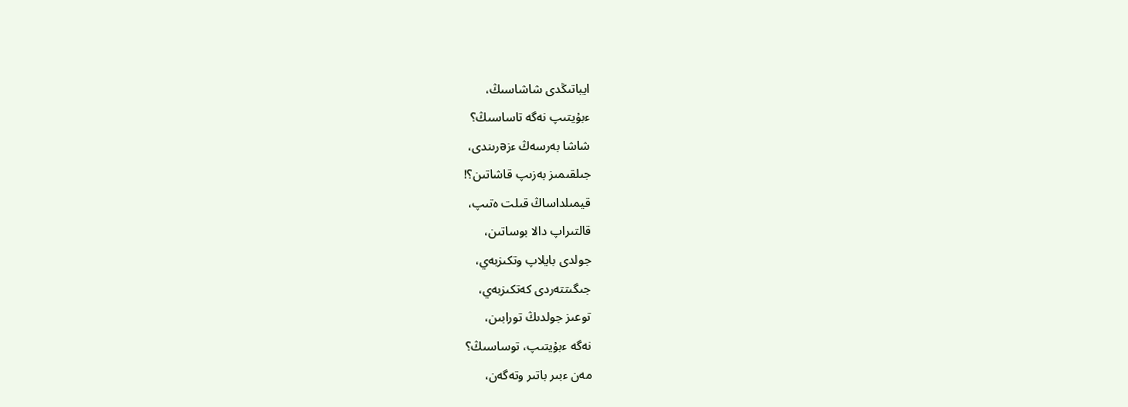ايباتىڭدى شاشاسىڭ،
ءبۇيتىپ نەگە تاساسىڭ؟
شاشا بەرسەڭ ءزəرىندى،
جىلقىمىز بەزىپ قاشاتىن؟!
قيمىلداساڭ قىلت ەتىپ،
قالتىراپ دالا بوساتىن،
جولدى بايلاپ وتكىزبەي،
جىگىتتەردى كەتكىزبەي،
توعىز جولدىڭ تورابىن،
نەگە ءبۇيتىپ، توساسىڭ؟
مەن ءبىر باتىر وتەگەن،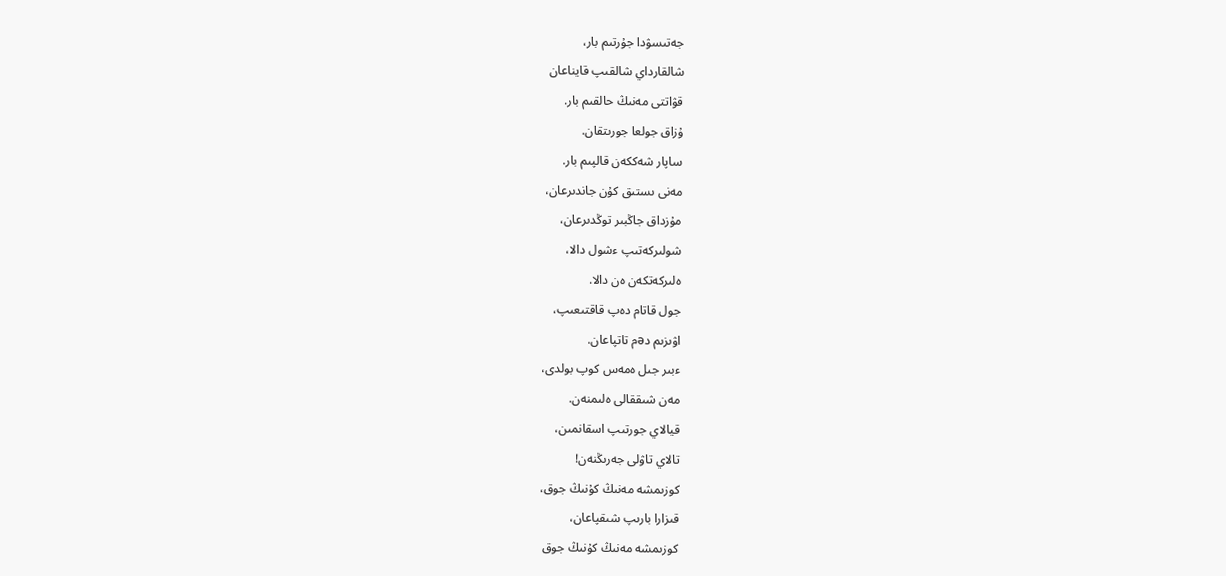جەتىسۋدا جۇرتىم بار،
شالقارداي شالقىپ قايناعان
قۋاتتى مەنىڭ حالقىم بار.
ۇزاق جولعا جورىتقان.
ساپار شەككەن قالپىم بار.
مەنى ىستىق كۇن جاندىرعان،
مۇزداق جاڭبىر توڭدىرعان،
شولىركەتىپ ءشول دالا،
ەلىركەتكەن ەن دالا.
جول قاتام دەپ قاقتىعىپ،
اۋىزىم دəم تاتپاعان.
ءبىر جىل ەمەس كوپ بولدى،
مەن شىققالى ەلىمنەن.
قيالاي جورتىپ اسقانمىن،
تالاي تاۋلى جەرىڭنەن!
كوزىمشە مەنىڭ كۇنىڭ جوق،
قىزارا بارىپ شىقپاعان،
كوزىمشە مەنىڭ كۇنىڭ جوق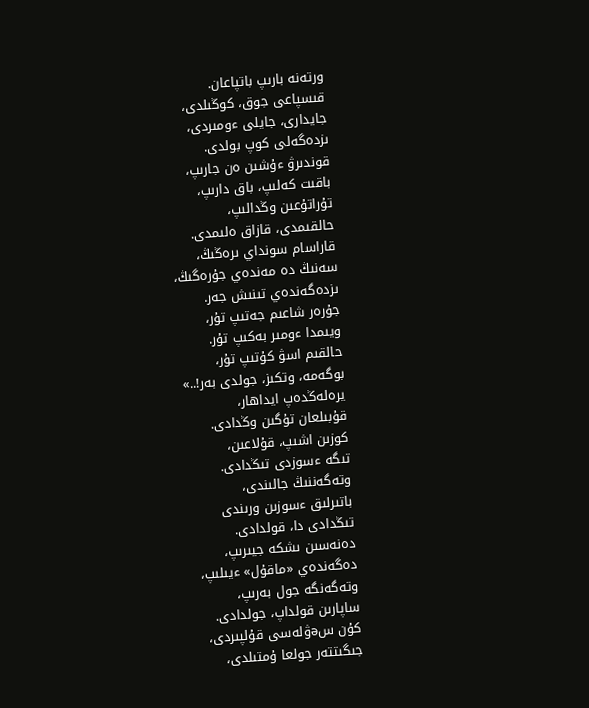ورتەنە بارىپ باتپاعان.
قىسپاعى جوق، كوڭىلدى،
جايدارى، جايلى ءومىردى،
ىزدەگەلى كوپ بولدى.
قوندىرۋ ءۇشىن ەن جارىپ،
باقىت كەلىپ، باق دارىپ،
تۇراتۇعىن وڭدالىپ،
حالقىمدى، قازاق ەلىمدى.
قاراسام سونداي ىرەڭىڭ،
سەنىڭ دە مەندەي جۇرەگىڭ،
ىزدەگەندەي تىنىش جەر.
جۇرەر شاعىم جەتىپ تۇر،
ويىمدا ءومىر بەكىپ تۇر.
حالقىم اسۋ كۇتىپ تۇر،
بوگەمە، وتكىز، جولدى بەر!..»
يرەلەڭدەپ ايداھار،
قۇبىلعان تۇگىن وڭدادى.
كوزىن اشىپ، قۇلاعىن،
تىگە ءسوزدى تىڭدادى.
وتەگەننىڭ جالىندى،
باتىرلىق ءسوزىن ورىندى
تىڭدادى دا، قولدادى.
دەنەسىن ىشكە جيىرىپ،
دەگەندەي «ماقۇل» ءيىلىپ،
وتەگەنگە جول بەرىپ،
ساپارىن قولداپ، جولدادى.
كۇن سəۋلەسى قۇلپىردى،
جىگىتتەر جولعا ۇمتىلدى،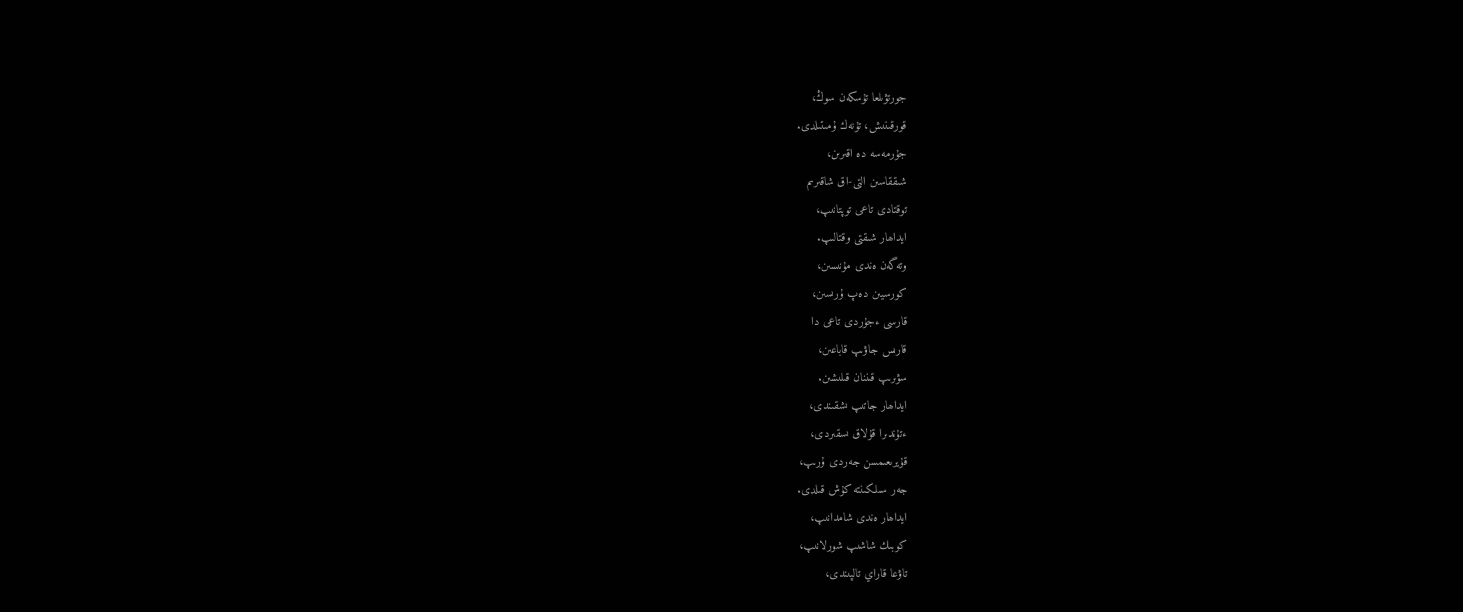جورتۋىلعا تۇسكەن سوڭ،
قورقىنىش، تۇنەك ۇمىتىلدى.
جۇرمەسە دە اقىرىن،
شىققاسىن التى-اق شاقىرىم
توقتادى تاعى توپتانىپ،
ايداھار شىقتى وقتالىپ.
وتەگەن ەندى مۇنىسىن،
كورسيىن دەپ ۇرىسىن،
قارسى ءجۇردى تاعى دا
قارىس جاۋىپ قاباعىن،
سۋىرىپ قىننان قىلىشىن.
ايداھار جاتىپ ىشقىندى،
ءتۇندىرا قۇلاق ىسقىردى،
قۇيرىعىمسن جەردى ۇرىپ،
جەر سىلكىنتە كۇش قىلدى.
ايداھار ەندى شامدانىپ،
كوبىك شاشىپ شورلانىپ،
تاۋعا قاراي تالپىندى،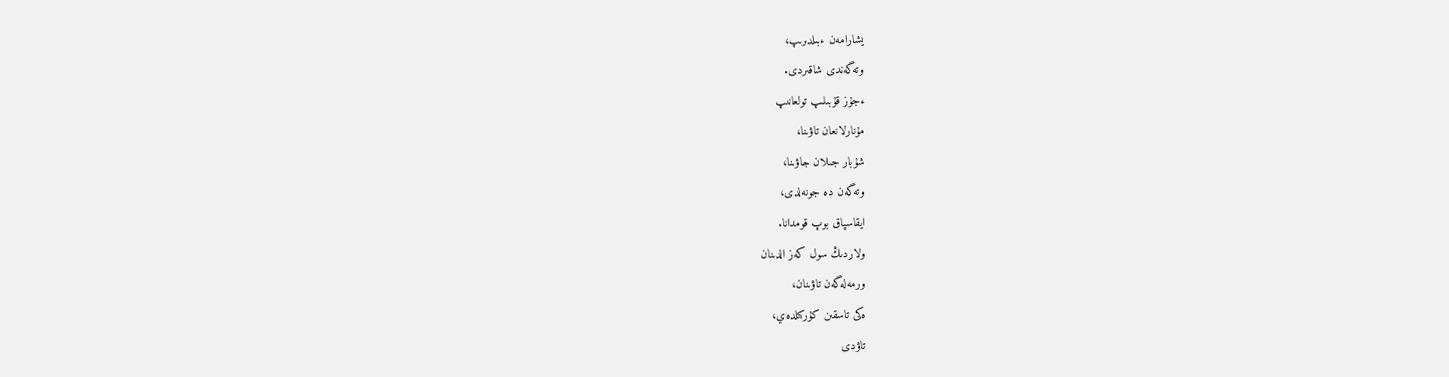يشارامەن ءبىلدىرىپ،
وتەگەندى شاقىردى.
ءجۇز قۇبىلىپ تولعانىپ
مۇنارلانعان تاۋىنا،
شۇبار جىلان جاۋىنا،
وتەگەن دە جونەلدى،
ايقاسپاق بوپ قومدانا.
ولاردىڭ سول كەز الدىنان
ورمەلەگەن تاۋىنان،
ەكى تاسقىن كۇركىلدەي،
تاۋدى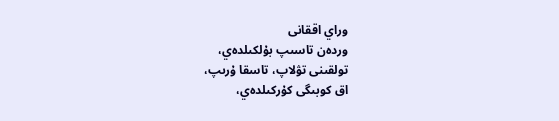وراي اققانى
وردەن تاسىپ بۇلكىلدەي،
تولقىنى تۋلاپ، تاسقا ۇرىپ،
اق كوبىگى كۇركىلدەي،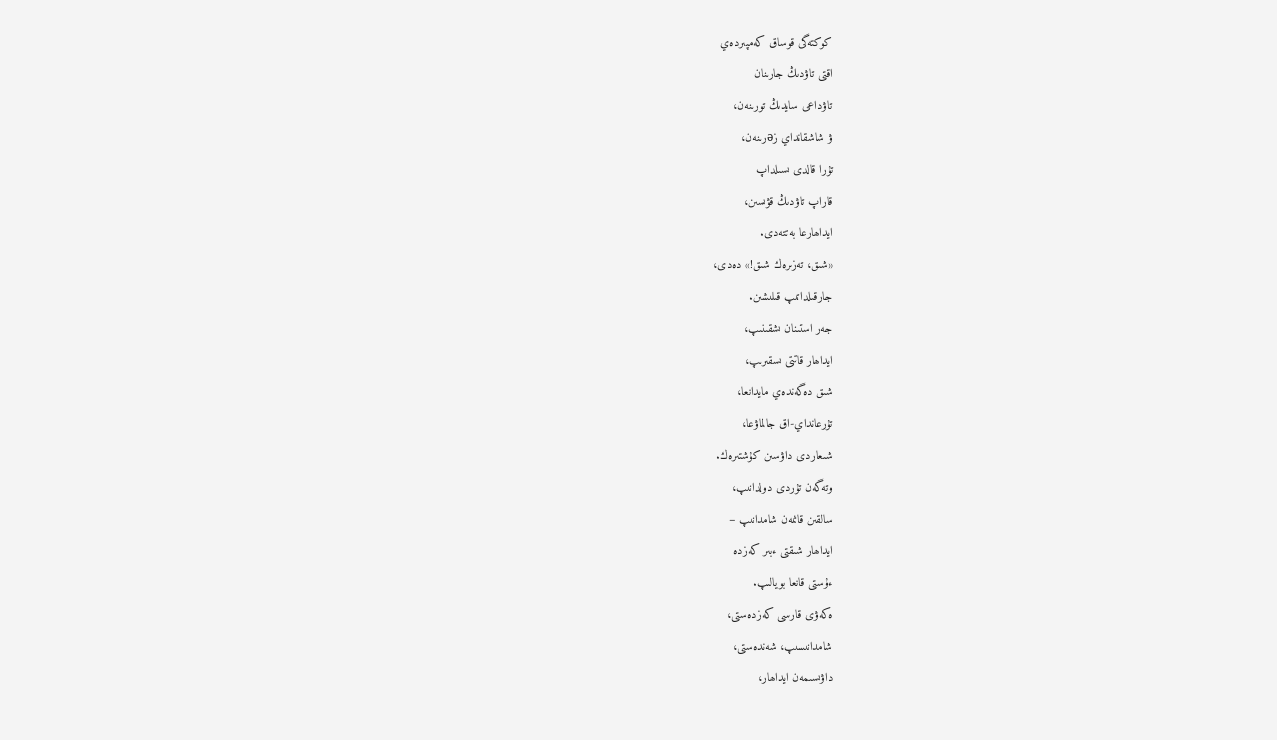كوكتەگى قوساق كەمپىردەي
اقتى تاۋدىڭ جارىنان
تاۋداعى سايدىڭ تورىنەن،
ۋ شاشقانداي زəرىنەن،
تۇرا قالدى ىسىلداپ
قاراپ تاۋدىڭ قۋىسىن،
ايداھارعا بەتتەدى.
«شىق، تەزىرەك شىق!» دەدى،
جارقىلداتىپ قىلىشىن.
جەر استىنان ىشقىنىپ،
ايداھار قاتتى ىسقىرىپ،
شىق دەگەندەي مايدانعا،
تۇرعانداي-اق جالماۋعا،
شىعاردى داۋسىن كۇشتىرەك.
وتەگەن تۇردى دولدانىپ،
سالقىن قانمەن شامدانىپ –
ايداھار شىقتى ءبىر كەزدە
ءۇستى قانعا بويالىپ.
ەكەۋى قارسى كەزدەستى،
شامدانىسىپ، شەندەستى،
داۋىسىمەن ايداھار،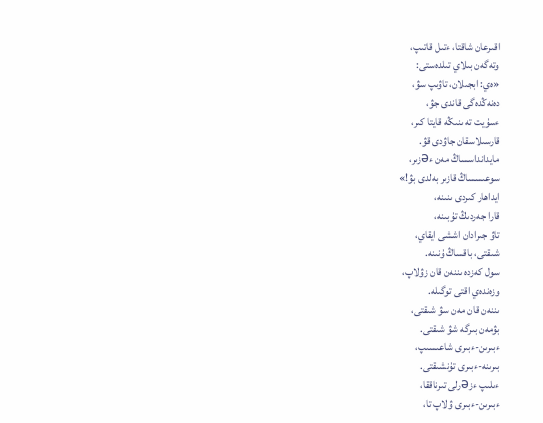اقىرعان شاقتا، ءتىل قاتىپ،
وتەگەن بىلاي تىلدەستى:
«ەي: ابجىلان، تاۋىپ سۋ،
دەنەڭدەگى قاندى جۋ،
ءسۇيت تە ىنىڭە قايتا كىر،
قارسىلاسقان جاۋدى قۋ.
مايدانداسساڭ مەن ءəزىر،
سوعىسساڭ قازىر بەلدى بۋ!»
ايداھار كىردى ىنىنە،
قارا جەردىڭ تۇبىنە،
تاۋ جىرادان اششى ايقاي،
شىقتى، باقساڭ ۇنىنە.
سول كەزدە ىننەن قان زۋلاپ،
وزەندەي اقتى توگىلە.
ىننەن قان مەن سۋ شىقتى،
بۋمەن بىرگە شۋ شىقتى.
ءبىرىن-ءبىرى شاعىسىپ،
بىرىنە-ءبىرى تۇنشىقتى.
ءىلىپ ءزəرلى تىرناققا،
ءبىرىن-ءبىرى ۋلاپ تا،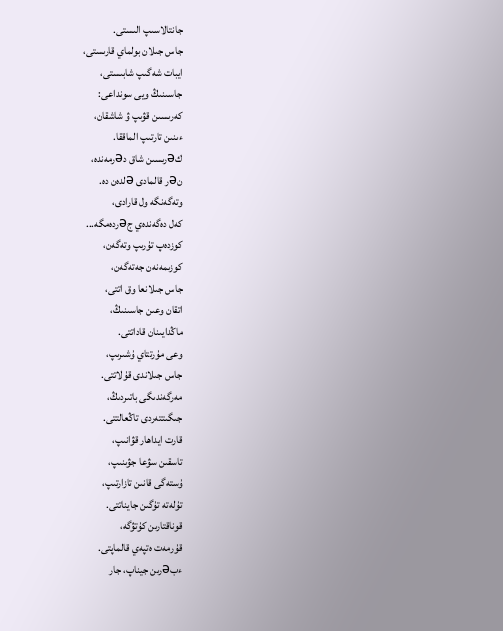جانتالاسىپ الىستى.
جاس جىلان بولماي قارىستى،
ايبات شەگىپ شابىستى،
جاسىنىڭ ويى سونداعى:
كەرىسىن قۋىپ ۋ شاشقان،
ءىنىن تارتىپ الماققا.
كəرىسىن شاق دəرمەندە،
نəر قالمادى əلدەن دە.
وتەگەنگە ول قارادى،
كەل دەگەندەي جəردەمگە...
كوزدەپ تۇرىپ وتەگەن،
كوزىمەنەن جەتەگەن،
جاس جىلانعا وق اتتى،
اتقان وعىن جاسىنىڭ،
ماڭدايىنان قاداتتى.
وعى مۇرتتاي ۇشىرىپ،
جاس جىلاندى قۇلاتتى.
مەرگەندىگى باتىردىڭ،
جىگىتتەردى تاڭعالتتى.
قارت ايداھار قۋانىپ،
تاسقىن سۋعا جۋىنىپ،
ۇستەگى قانىن تازارتىپ،
تۇلەتە تۇگىن جايناتتى.
قوناقتارىن كۇتۋگە،
قۇرمەت ەتپەي قالماپتى.
ءبəرىن جيناپ، جار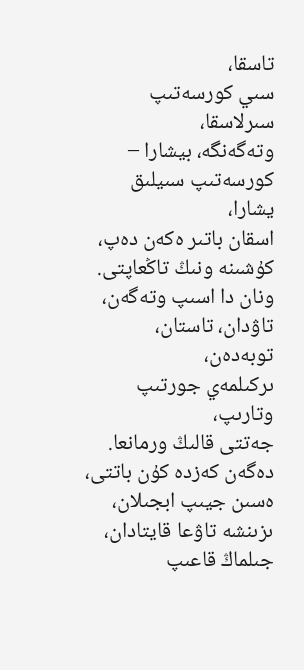تاسقا،
سىي كورسەتىپ سىرلاسقا،
وتەگەنگە، بيشارا –
كورسەتىپ سىيلىق يشارا،
اسقان باتىر ەكەن دەپ،
كۇشىنە ونىڭ تاڭعاپتى.
ونان دا اسىپ وتەگەن،
تاۋدان، تاستان، توبەدەن،
ىركىلمەي جورتىپ وتارىپ،
جەتتى قالىڭ ورمانعا.
دەگەن كەزدە كۇن باتتى،
ەسىن جيىپ ابجىلان،
ىزىنشە تاۋعا قايتادان،
جىلماڭ قاعىپ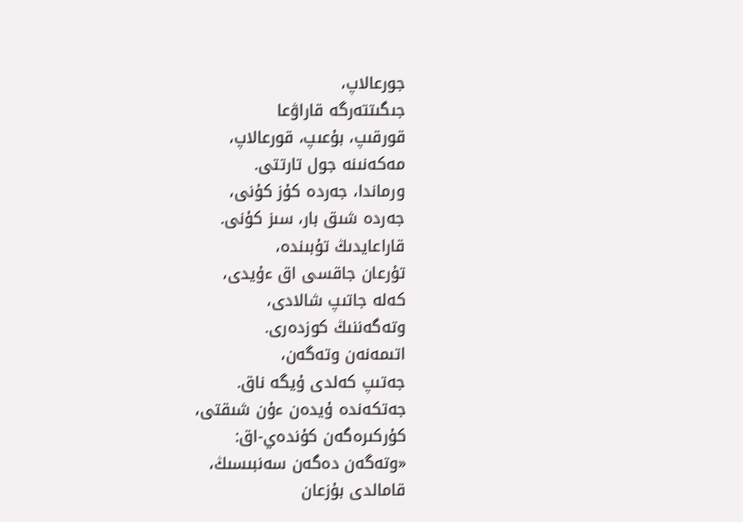جورعالاپ،
جىگىتتەرگە قاراۋعا
قورقىپ، بۇعىپ، قورعالاپ،
مەكەنىنە جول تارتتى.
ورماندا، جەردە كۇز كۇنى،
جەردە شىق بار، سىز كۇنى.
قاراعايدىڭ تۇبىندە،
تۇرعان جاقسى اق ءۇيدى،
كەلە جاتىپ شالادى،
وتەگەننىڭ كوزدەرى.
اتىمەنەن وتەگەن،
جەتىپ كەلدى ۇيگە ناق.
جەتكەندە ۇيدەن ءۇن شىقتى،
كۇركىرەگەن كۇندەي-اق:
«وتەگەن دەگەن سەنبىسىڭ،
قامالدى بۇزعان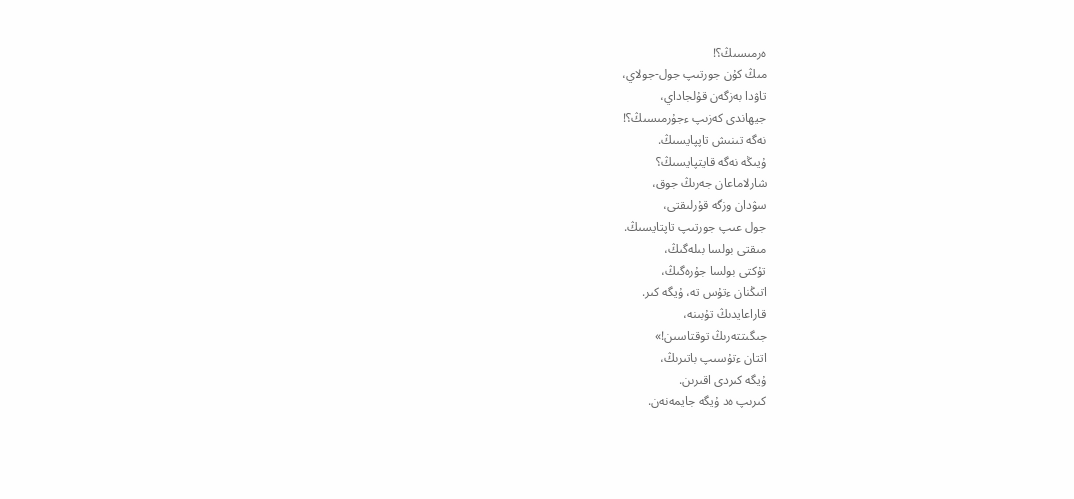ەرمىسىڭ؟!
مىڭ كۇن جورتىپ جول-جولاي،
تاۋدا بەزگەن قۇلجاداي،
جيھاندى كەزىپ ءجۇرمىسىڭ؟!
نەگە تىنىش تاپپايسىڭ.
ۇيىڭە نەگە قايتپايسىڭ؟
شارلاماعان جەرىڭ جوق،
سۋدان وزگە قۇرلىقتى،
جول عىپ جورتىپ تاپتايسىڭ.
مىقتى بولسا بىلەگىڭ،
تۇكتى بولسا جۇرەگىڭ،
اتىڭنان ءتۇس تە، ۇيگە كىر.
قاراعايدىڭ تۇبىنە،
جىگىتتەرىڭ توقتاسىن!»
اتتان ءتۇسىپ باتىرىڭ،
ۇيگە كىردى اقىرىن.
كىرىپ ەد ۇيگە جايمەنەن.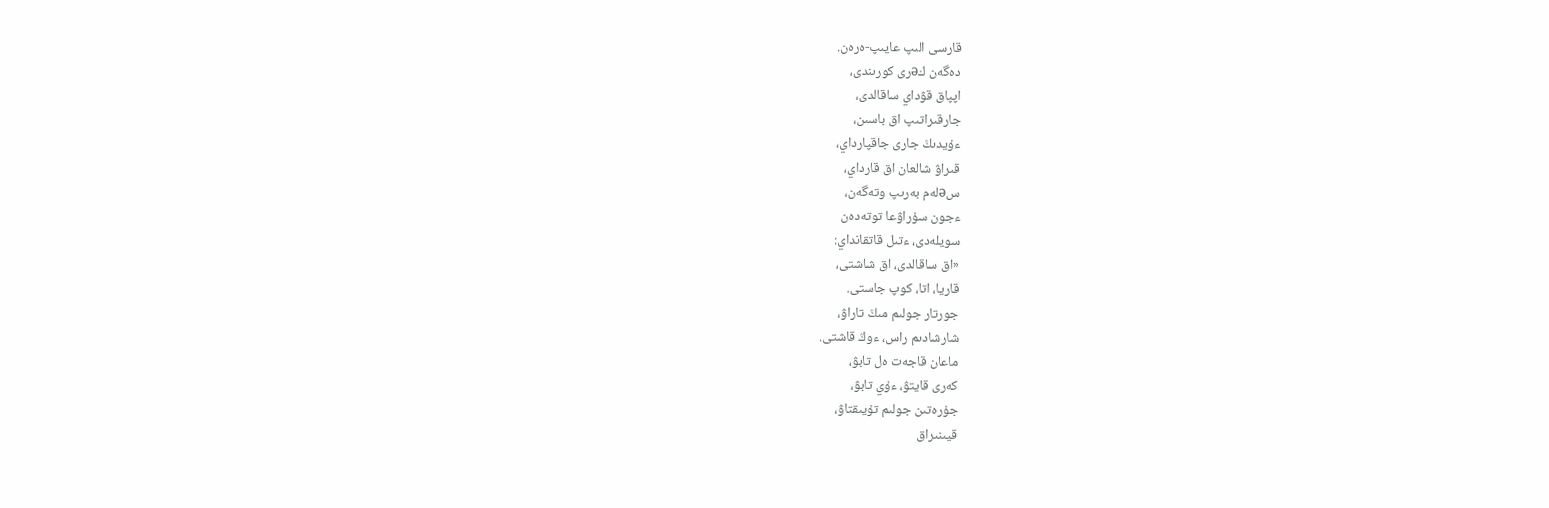قارسى الىپ عايىپ-ەرەن.
دەگەن كəرى كورىندى،
اپپاق قۋداي ساقالدى،
جارقىراتىپ اق باسىن،
ءۇيدىڭ جارى جاقپارداي،
قىراۋ شالعان اق قارداي،
سəلەم بەرىپ وتەگەن،
ءجون سۇراۋعا توتەدەن
سويلەدى، ءتىل قاتقانداي:
«اق ساقالدى، اق شاشتى،
قاريا، اتا، كوپ جاستى.
جورتار جولىم مىڭ تاراۋ،
شارشادىم راس، ءوڭ قاشتى.
ماعان قاجەت ەل تابۋ،
كەرى قايتۋ، ءۇي تابۋ،
جۇرەتىن جولىم تۇيىقتاۋ،
قيىنىراق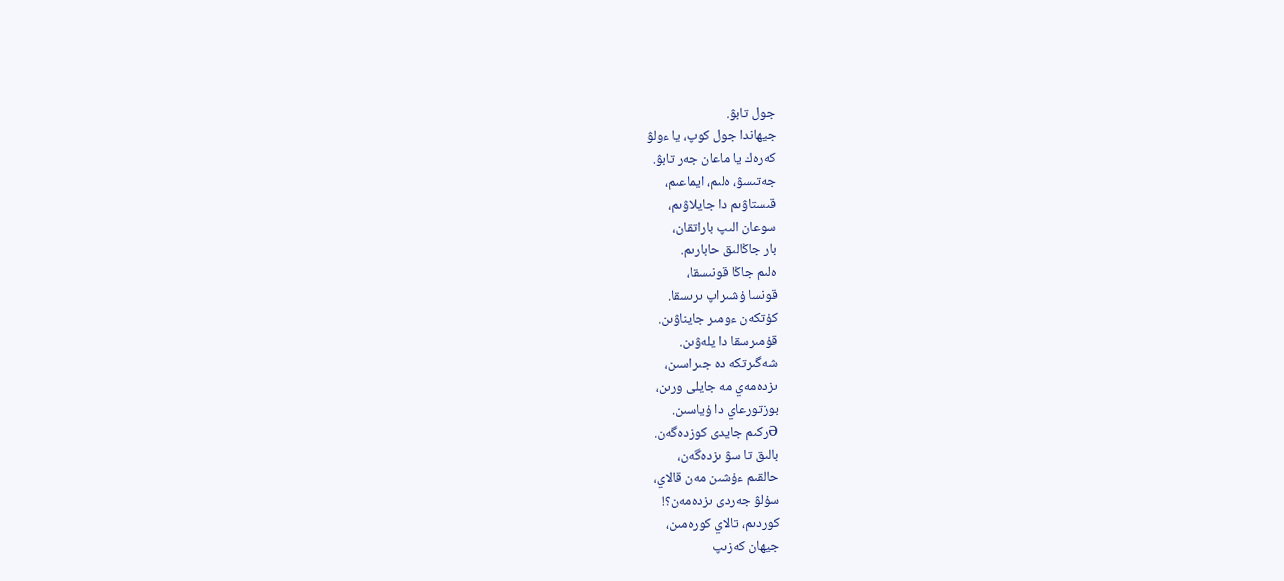جول تابۋ.
جيھاندا جول كوپ، يا ءولۋ
كەرەك يا ماعان جەر تابۋ.
جەتىسۋ، ەلىم، ايماعىم،
قىستاۋىم دا جايلاۋىم،
سوعان الىپ باراتقان،
بار جاڭالىق حابارىم.
ەلىم جاڭا قونىسقا،
قونسا ۇشىراپ ىرىسقا.
كۇتكەن ءومىر جايناۋىن.
قۇمىرسقا دا يلەۋىن.
شەگىرتكە دە جىراسىن،
ىزدەمەي مە جايلى ورىن،
بوزتورعاي دا ۇياسىن.
Əركىم جايدى كوزدەگەن.
بالىق تا سۋ ىزدەگەن،
حالقىم ءۇشىن مەن قالاي،
سۇلۋ جەردى ىزدەمەن؟!
كوردىم، تالاي كورەمىن،
جيھان كەزىپ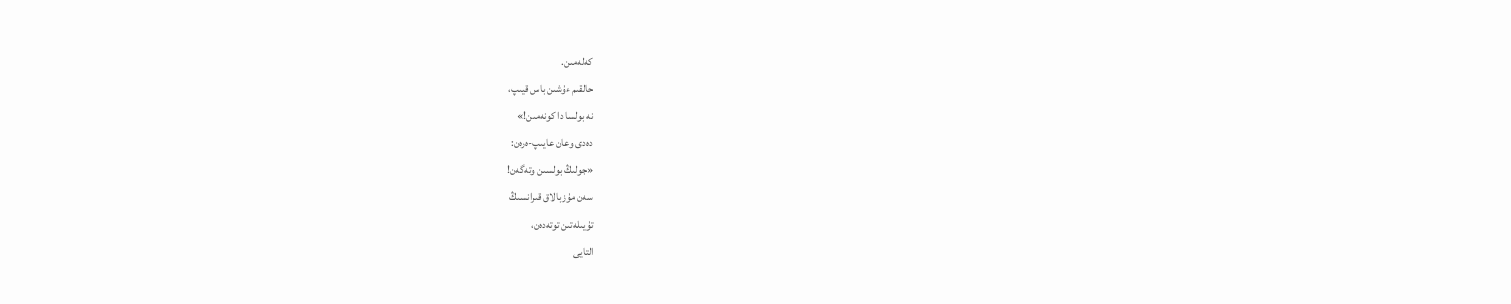كەلەمىن.
حالقىم ءۇشىن باس قيىپ،
نە بولسا دا كونەمىن!»
دەدى وعان عايىپ-ەرەن:
«جولىڭ بولسىن وتەگەن!
سەن مۇزبالاق قىرانسىڭ
تۇيىلەتىن توتەدەن،
التايى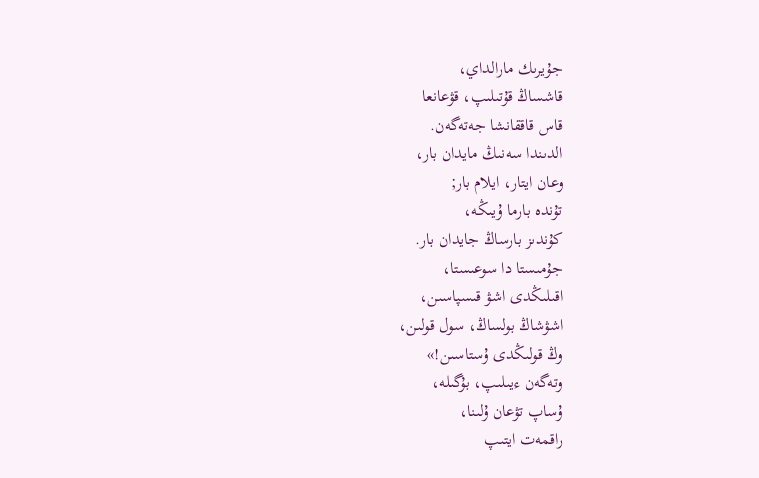جۇيرىك مارالداي،
قاشساڭ قۇتىلىپ، قۋعانعا
قاس قاققانشا جەتەگەن.
الدىندا سەنىڭ مايدان بار،
وعان ايتار، ايلام بار;
تۇندە بارما ۇيىڭە،
كۇندىز بارساڭ جايدان بار.
جۇمىستا دا سوعىستا،
اقىلىڭدى اشۋ قىسپاسىن،
اشۋشاڭ بولساڭ، سول قولىن،
وڭ قولىڭدى ۇستاسىن!»
وتەگەن ءيىلىپ، بۇگىلە،
ۇساپ تۋعان ۇلىنا،
راقمەت ايتىپ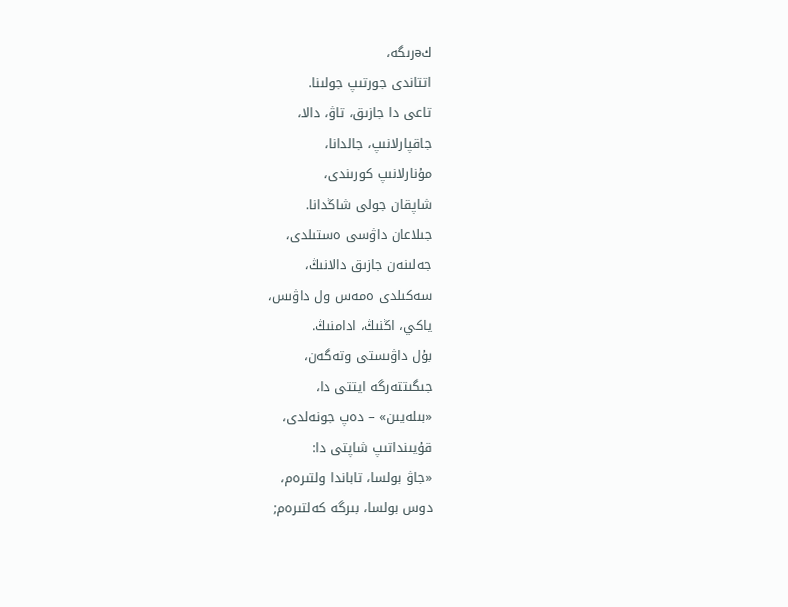كəرىگە،
اتتاندى جورتىپ جولىنا.
تاعى دا جازىق، تاۋ، دالا،
جاقپارلانىپ، جالدانا،
مۇنارلانىپ كورىندى،
شاپقان جولى شاڭدانا.
جىلاعان داۋسى ەستىلدى،
جەلىنەن جازىق دالانىڭ،
سەكىلدى ەمەس ول داۋىس،
ياكي، اڭنىڭ، ادامنىڭ.
بۇل داۋىستى وتەگەن،
جىگىتتەرگە ايتتى دا،
«بىلەيىن» – دەپ جونەلدى،
قۇيىنداتىپ شاپتى دا:
«جاۋ بولسا، تاباندا ولتىرەم،
دوس بولسا، بىرگە كەلتىرەم;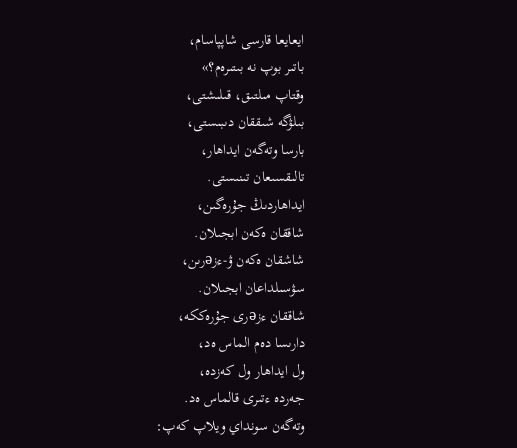ايعايعا قارسى شاپپاسام،
باتىر بوپ نە بىتىرەم؟»
وقتاپ مىلتىق، قىلىشتى،
بىلۋگە شىققان دىبىستى،
بارسا وتەگەن ايداھار،
تالىقسىعان تىنىستى.
ايداھاردىڭ جۇرەگىن،
شاققان ەكەن ابجىلان.
شاشقان ەكەن ۋ-ءزəرىن،
سۋسىلداعان ابجىلان.
شاققان ءزəرى جۇرەككە،
دارىسا دەم الماس ەد،
ول ايداھار ول كەزدە،
جەردە ءتىرى قالماس ەد.
وتەگەن سونداي ويلاپ كەپ: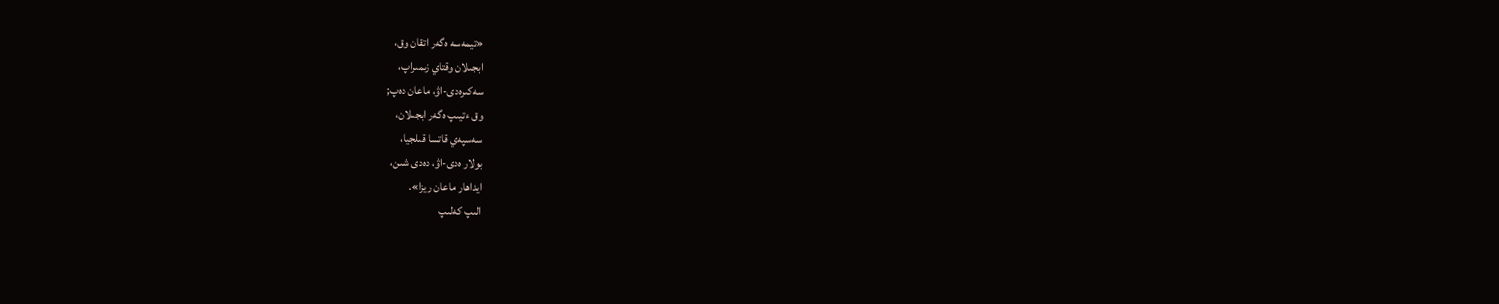«تيمەسە ەگەر اتقان وق،
ابجىلان وقتاي زىمىراپ،
سەكىرەدى-اۋ، ماعان دەپ;
وق ءتيىپ ەگەر ابجىلان،
سەسپەي قاتسا قىلجيا،
بولار ەدى-اۋ، دەدى شىن،
ايداھار ماعان ريزا».
الىپ كەلىپ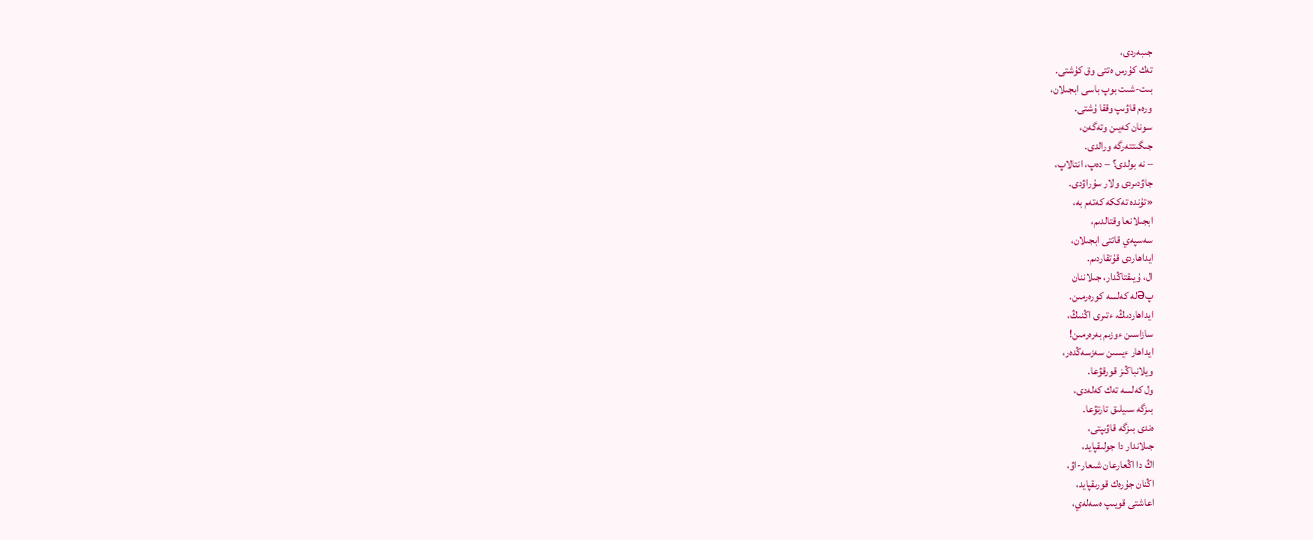جىبەردى،
تەك كۇرس ەتتى وق كۇشتى.
بىت-شىت بوپ باسى ابجىلان،
ورەم قاۋىپ وققا ۇشتى.
سونان كەيىن وتەگەن،
جىگىتتەرگە ورالدى.
– نە بولدى؟ – دەپ، انتالاپ،
جاۋدىردى ولار سۇراۋدى.
«تۇندە تەككە كەتەم بە،
ابجىلانعا وقتالدىم،
سەسپەي قاتتى ابجىلان،
ايداھاردى قۇتقاردىم.
ال، ۇيىقتاڭدار، جىلاننان
پəلە كەلسە كورەرمىن.
ايداھاردىڭ، ءتىرى اڭنىڭ،
سازاسىن ءوزىم بەرەرمىن!
ايداھار ءيسىن سەزسەڭدەر،
ويلانباڭىز قورقۋعا.
ول كەلسە تەك كەلەدى،
بىزگە سىيلىق تارتۋعا.
ەندى بىزگە قاۋىپتى،
جىلاندار دا جولىقپايد،
اڭ دا اڭعارعان شىعار-اۋ،
اڭنان جۇرەك قورىقپايد،
اعاشتى قويىپ ەسەلەي،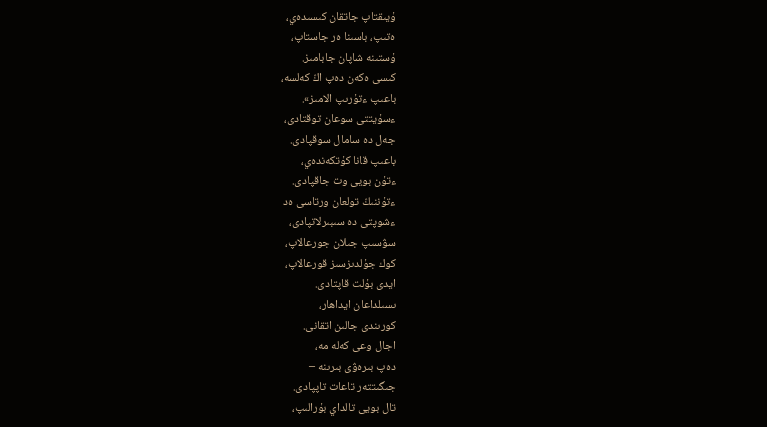ۇيىقتاپ جاتقان كىسىدەي،
ەتىپ، باسىنا ەر جاستاپ،
ۇستىنە شاپان جابامىز.
كىسى ەكەن دەپ اڭ كەلسە،
باعىپ ءتۇرىپ الامىز».
ءسۇيتتى سوعان توقتادى،
جەل دە سامال سوقپادى.
باعىپ قانا كۇتكەندەي،
ءتۇن بويى وت جاقپادى.
ءتۇننىڭ تولعان ورتاسى ەد
ءشوپتى دە سىبىرلاتپادى،
سۋسىپ جىلان جورعالاپ،
كوك جۇلدىزسىز قورعالاپ،
ايدى بۇلت قاپتادى.
ىسىلداعان ايداھار،
كورىندى جالىن اتقانى.
اجال وعى كەلە مە،
دەپ بىرەۋى بىرىنە –
جىگىتتەر تاعات تاپپادى.
تال بويى تالداي بۇرالىپ،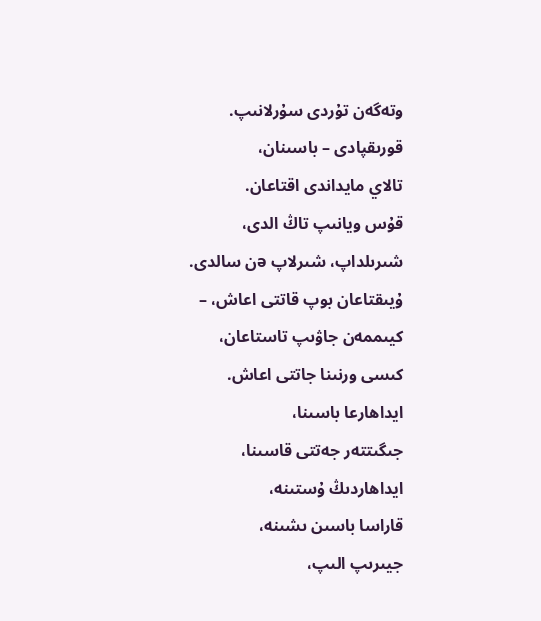وتەگەن تۇردى سۇرلانىپ.
قورىقپادى – باسىنان،
تالاي مايداندى اقتاعان.
قۇس ويانىپ تاڭ الدى،
شىرىلداپ، شىرلاپ əن سالدى.
ۇيىقتاعان بوپ قاتتى اعاش، –
كيىممەن جاۋىپ تاستاعان،
كىسى ورنىنا جاتتى اعاش.
ايداھارعا باسىنا،
جىگىتتەر جەتتى قاسىنا،
ايداھاردىڭ ۇستىنە،
قاراسا باسىن ىشىنە،
جيىرىپ الىپ،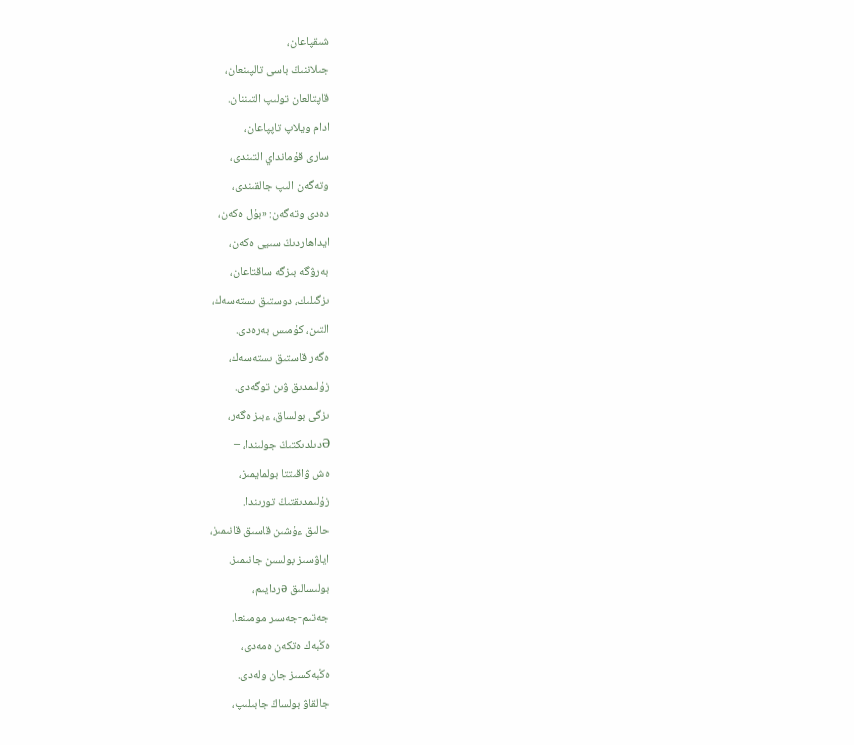شىقپاعان،
جىلاننىڭ باسى تالپىنعان،
قاپتالعان تولىپ التىننان.
ادام ويلاپ تاپپاعان،
سارى قۇمانداي التىندى،
وتەگەن الىپ جالقىندى،
دەدى وتەگەن: «بۇل ەكەن،
ايداھاردىڭ سىيى ەكەن،
بەرۋگە بىزگە ساقتاعان،
ىزگىلىك، دوستىق ىستەسەك،
التىن، كۇمىس بەرەدى.
ەگەر قاستىق ىستەسەك،
زۇلىمدىق ۋىن توگەدى.
ىزگى بولساق، ءبىز ەگەر،
Əدىلدىكتىڭ جولىندا، –
ەش ۋاقىتتا بولمايمىز،
زۇلىمدىقتىڭ تورىندا.
حالىق ءۇشىن قاسىق قانىمىز،
اياۋسىز بولسىن جانىمىز.
بولىسالىق əردايىم،
جەتىم-جەسىر مومىنعا.
ەڭبەك ەتكەن ەمەدى،
ەڭبەكسىز جان ولەدى.
جالقاۋ بولساڭ جابىلىپ،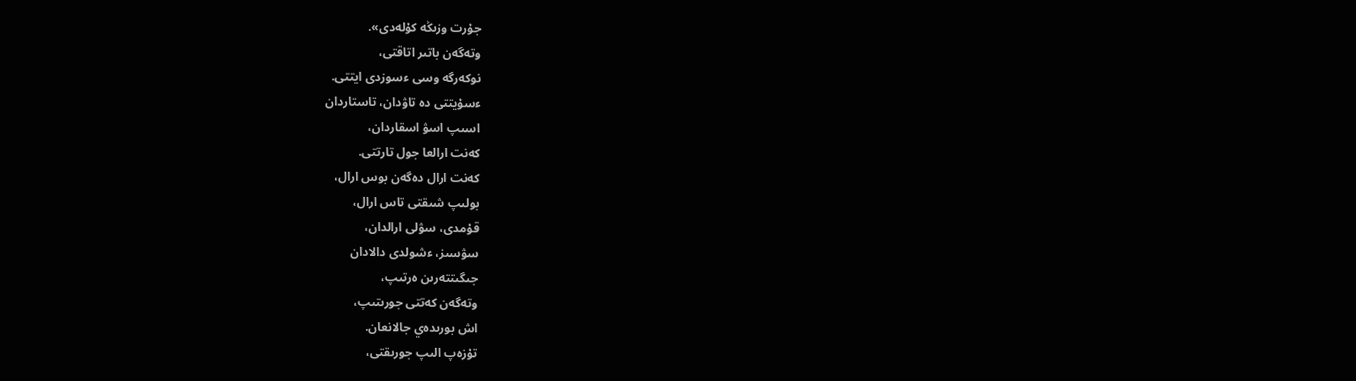جۇرت وزىڭە كۇلەدى».
وتەگەن باتىر اتاقتى،
نوكەرگە وسى ءسوزدى ايتتى.
ءسۇيتتى دە تاۋدان، تاستاردان
اسىپ اسۋ اسقاردان،
كەنت ارالعا جول تارتتى.
كەنت ارال دەگەن بوس ارال،
بولىپ شىقتى تاس ارال،
قۇمدى، سۋلى ارالدان،
سۋسىز، ءشولدى دالادان
جىگىتتەرىن ەرتىپ،
وتەگەن كەتتى جورىتىپ،
اش بورىدەي جالانعان.
تۇزەپ الىپ جورىقتى،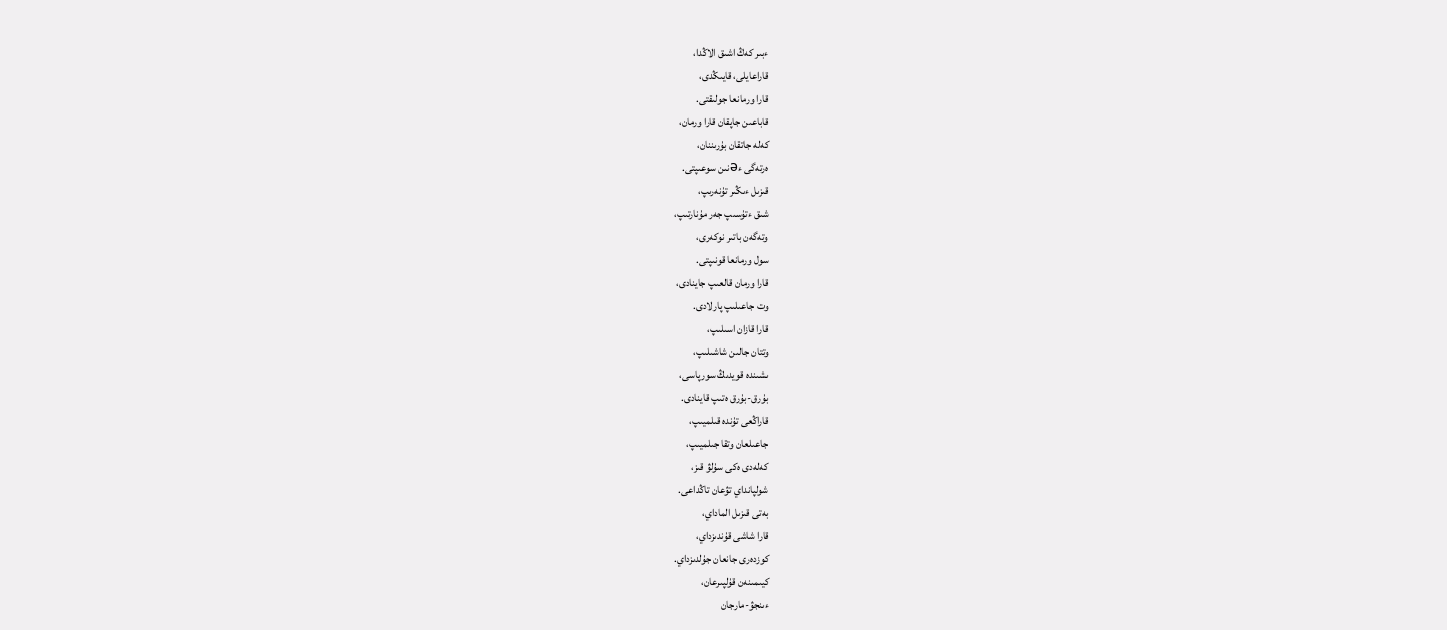ءبىر كەڭ اشىق الاڭدا،
قاراعايلى، قايىڭدى،
قارا ورمانعا جولىقتى.
قاباعىن جاپقان قارا ورمان،
كەلە جاتقان بۇرىننان،
ەرتەگى ءəنىن سوعىپتى.
قىزىل ءىڭىر تۇنەرىپ،
شىق ءتۇسىپ جەر مۇنارتىپ،
وتەگەن باتىر نوكەرى،
سول ورمانعا قونىپتى.
قارا ورمان قالعىپ جاينادى،
وت جاعىلىپ پارلادى.
قارا قازان اسىلىپ،
وتتان جالىن شاشىلىپ،
ىشىندە قويدىڭ سورپاسى،
بۇرق-بۇرق ەتىپ قاينادى.
قاراڭعى تۇندە قىلميىپ،
جاعىلعان وتقا جىلميىپ،
كەلەدى ەكى سۇلۋ قىز،
شولپانداي تۋعان تاڭداعى.
بەتى قىزىل الماداي،
قارا شاشى قۇندىزداي،
كوزدەرى جانعان جۇلدىزداي.
كيىمىنەن قۇلپىرعان،
ءىنجۋ-مارجان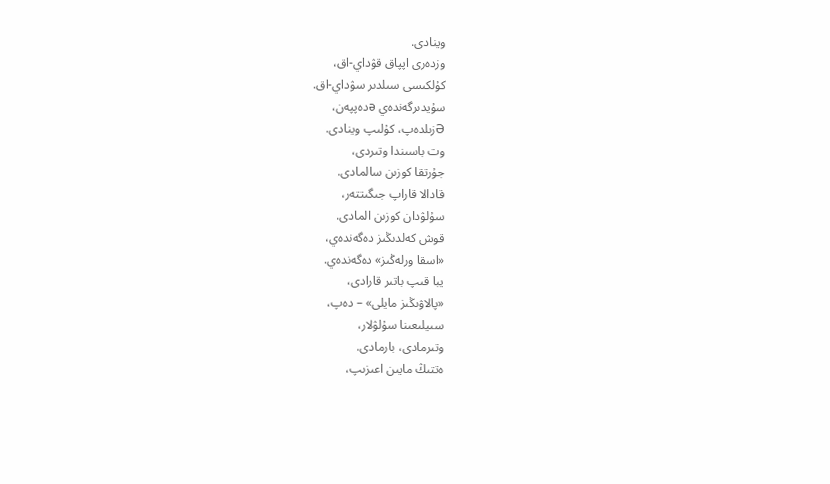وينادى.
وزدەرى اپپاق قۋداي-اق،
كۇلكىسى سىلدىر سۋداي-اق.
سۇيدىرگەندەي əدەپپەن،
Əزىلدەپ، كۇلىپ وينادى.
وت باسىندا وتىردى،
جۇرتقا كوزىن سالمادى.
قادالا قاراپ جىگىتتەر،
سۇلۋدان كوزىن المادى.
قوش كەلدىڭىز دەگەندەي،
«اسقا ورلەڭىز» دەگەندەي.
يبا قىپ باتىر قارادى،
«پالاۋىڭىز مايلى» – دەپ،
سىيلىعىنا سۇلۋلار،
وتىرمادى، بارمادى.
ەتتىڭ مايىن اعىزىپ،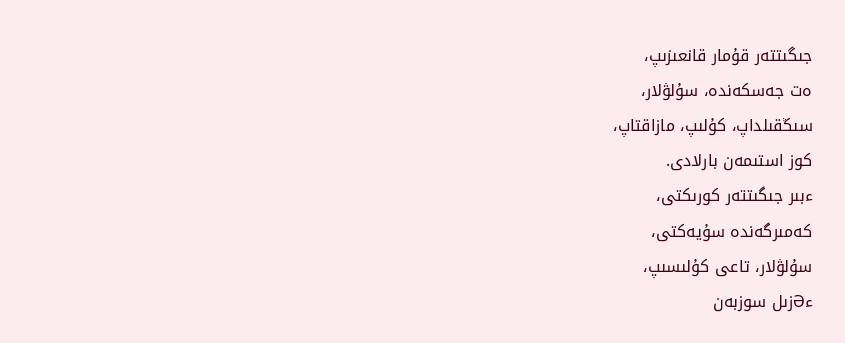جىگىتتەر قۇمار قانعىزىپ،
ەت جەسكەندە، سۇلۋلار،
سىڭقىلداپ، كۇلىپ، مازاقتاپ،
كوز استىمەن بارلادى.
ءبىر جىگىتتەر كورىكتى،
كەمىرگەندە سۇيەكتى،
سۇلۋلار، تاعى كۇلىسىپ،
ءƏزىل سوزبەن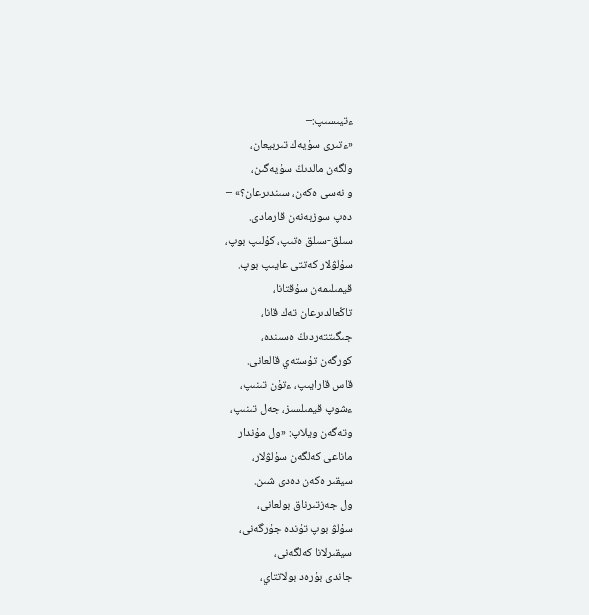ءتيىسىپ:–
«ءتىرى سۇيەك تىربيعان،
ولگەن مالدىڭ سۇيەگىن،
و نەسى ەكەن، سىندىرعان؟» –
دەپ سوزبەنەن قارمادى.
سىلق-سىلق ەتىپ، كۇلىپ بوپ،
سۇلۋلار كەتتى عايىپ بوپ.
قيمىلىمەن سۇقتانا،
تاڭعالدىرعان تەك قانا،
جىگىتتەردىڭ ەسىندە،
كورگەن تۇستەي قالعانى.
قاس قارايىپ، ءتۇن تىنىپ،
ءشوپ قيمىلسىز، جەل تىنىپ،
وتەگەن ويلاپ: «ول مۇندار
ماناعى كەلگەن سۇلۋلار،
سيقىر ەكەن دەدى شىن.
ول جەزتىرناق بولعانى،
سۇلۋ بوپ تۇندە جۇرگەنى،
سيقىرلانا كەلگەنى،
جاندى بۇرەد بولاتتاي،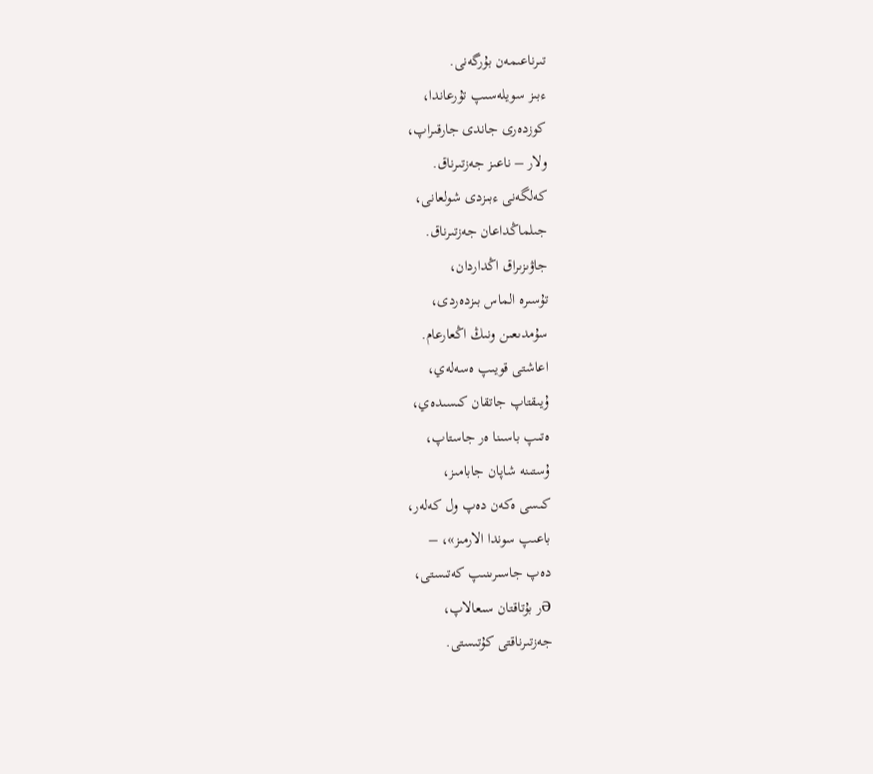تىرناعىمەن بۇرگەنى.
ءبىز سويلەسىپ تۇرعاندا،
كوزدەرى جاندى جارقىراپ،
ولار – ناعىز جەزتىرناق.
كەلگەنى ءبىزدى شولعانى،
جىلماڭداعان جەزتىرناق.
جاۋىزىراق اڭداردان،
تۇسىرە الماس بىزدەردى،
سۇمدىعىن ونىڭ اڭعارعام.
اعاشتى قويىپ ەسەلەي،
ۇيىقتاپ جاتقان كىسىدەي،
ەتىپ باسىنا ەر جاستاپ،
ۇستىنە شاپان جابامىز،
كىسى ەكەن دەپ ول كەلەر،
باعىپ سوندا الارمىز»، –
دەپ جاسىرىنىپ كەتىستى،
Əر بۇتاقتان سىعالاپ،
جەزتىرناقتى كۇتىستى.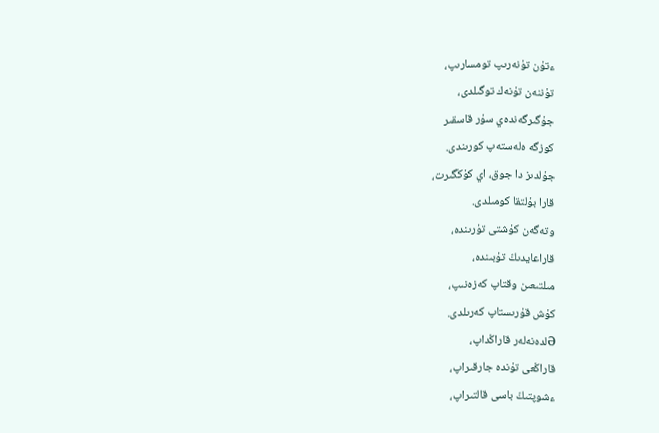ءتۇن تۇنەرىپ تومسارىپ،
تۇننەن تۇنەك توگىلدى،
جۇگىرگەندەي سۇر قاسقىر
كوزگە ەلەستەپ كورىندى.
جۇلدىز دا جوق، اي كۇڭگىرت،
قارا بۇلتقا كومىلدى.
وتەگەن كۇشتى تۇرىندە،
قاراعايدىڭ تۇبىندە،
مىلتىعىن وقتاپ كەزەنىپ،
كۇش قۇرىستاپ كەرىلدى.
Əلدەنەلەر قاراڭداپ،
قاراڭعى تۇندە جارقىراپ،
ءشوپتىڭ باسى قالتىراپ،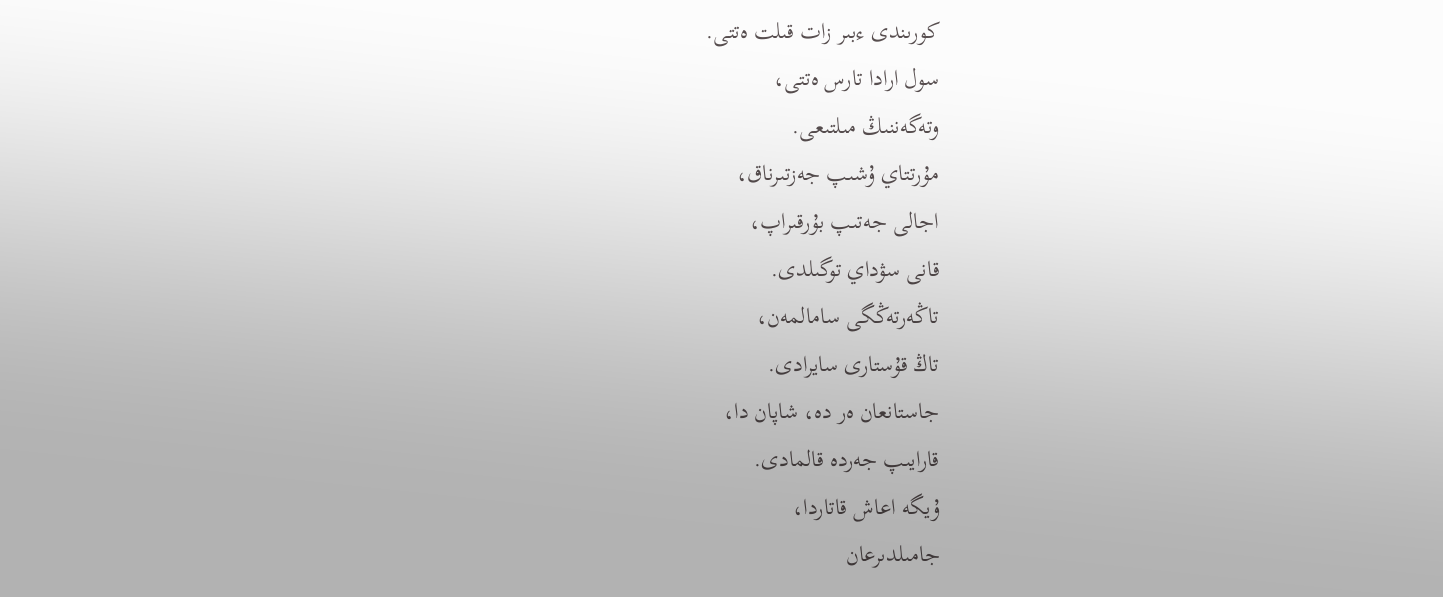كورىندى ءبىر زات قىلت ەتتى.
سول ارادا تارس ەتتى،
وتەگەننىڭ مىلتىعى.
مۇرتتاي ۇشىپ جەزتىرناق،
اجالى جەتىپ بۇرقىراپ،
قانى سۋداي توگىلدى.
تاڭەرتەڭگى سامالمەن،
تاڭ قۇستارى سايرادى.
جاستانعان ەر دە، شاپان دا،
قارايىپ جەردە قالمادى.
ۇيگە اعاش قاتاردا،
جامىلدىرعان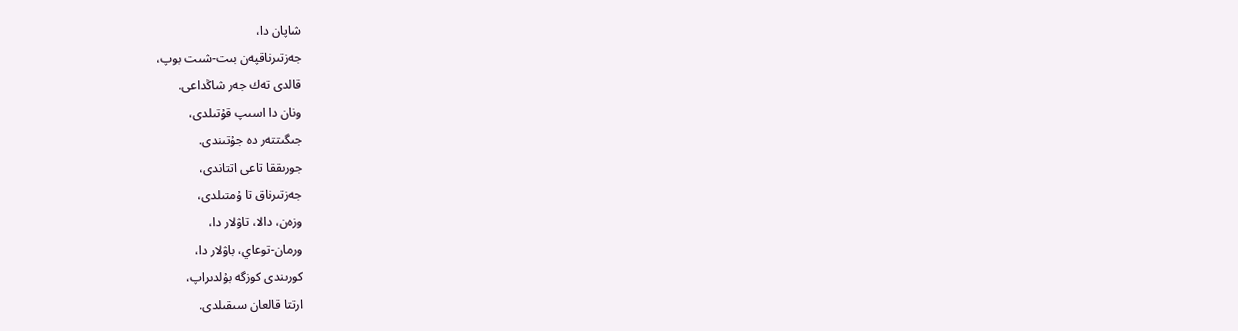شاپان دا،
جەزتىرناقپەن بىت-شىت بوپ،
قالدى تەك جەر شاڭداعى.
ونان دا اسىپ قۇتىلدى،
جىگىتتەر دە جۇتىندى.
جورىققا تاعى اتتاندى،
جەزتىرناق تا ۇمتىلدى،
وزەن، دالا، تاۋلار دا،
ورمان-توعاي، باۋلار دا،
كورىندى كوزگە بۇلدىراپ،
ارتتا قالعان سىقىلدى.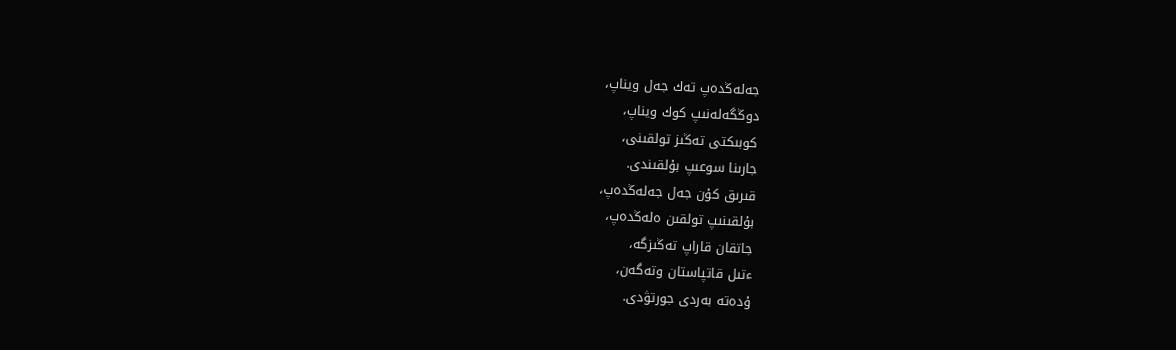جەلەڭدەپ تەك جەل ويناپ،
دوڭگەلەنىپ كوك ويناپ،
كوبىكتى تەڭىز تولقىنى،
جارىنا سوعىپ بۇلقىندى.
قىرىق كۇن جەل جەلەڭدەپ،
بۇلقىنىپ تولقىن ەلەڭدەپ،
جاتقان قاراپ تەڭىزگە،
ءتىل قاتپاستان وتەگەن،
ۇدەتە بەردى جورتۋدى.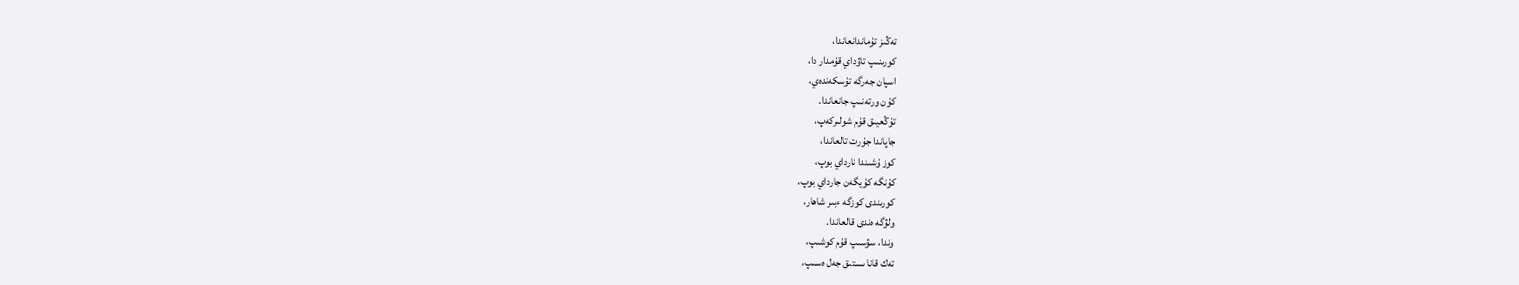تەڭىز تۇماندانعاندا،
كورىنىپ تاۋداي قۇمدار دا،
اسپان جەرگە تۇسكەندەي،
كۇن ورتەنىپ جانعاندا.
تۇڭعيىق قۇم شولىركەپ،
جاپاندا جۇرت تالعاندا،
كوز ۇشىندا نارداي بوپ،
كۇنگە كۇيگەن جارداي بوپ،
كورىندى كوزگە ءبىر شاھار،
ولۋگە ەندى قالعاندا.
وندا، سۋسىپ قۇم كوشىپ،
تەك قانا ىستىق جەل ەسىپ،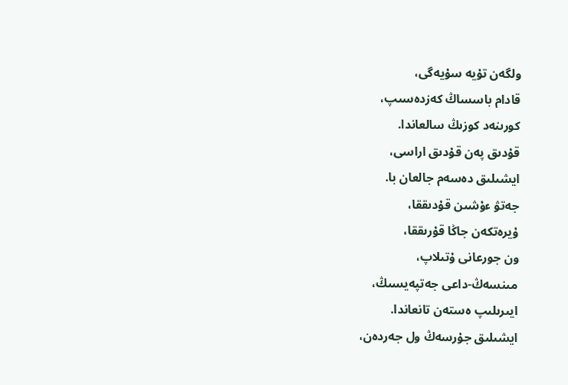ولگەن تۇيە سۇيەگى،
قادام باسساڭ كەزدەسىپ،
كورىنەد كوزىڭ سالعاندا.
قۇدىق پەن قۇدىق اراسى،
ايشىلىق دەسەم جالعان با.
جەتۋ ءۇشىن قۇدىققا،
ۇيرەتكەن جاڭا قۇرىققا،
ون جورعانى ۇتىلاپ،
مىنسەڭ-داعى جەتپەيسىڭ،
ايىرىلىپ ەستەن تانعاندا.
ايشىلىق جۇرسەڭ ول جەردەن،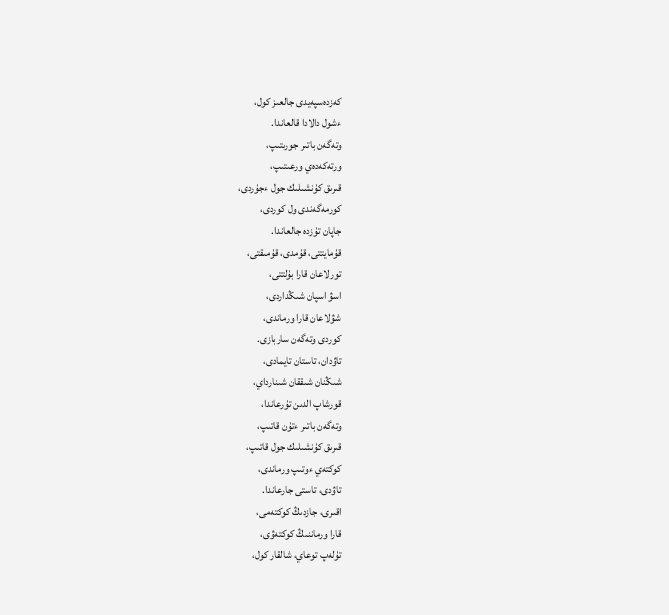كەزدەسپەيدى جالعىز كول،
ءشول دالادا قالعاندا.
وتەگەن باتىر جورىتىپ،
ورتەكەدەي ورعىتىپ،
قىرىق كۇنشىلىك جول ءجۇردى،
كورمەگەندى ول كوردى،
جاپان تۇزدە جالعاندا.
قۇمايتتى، قۇمدى، قۇمىقتى،
تورلاعان قارا بۇلتتى،
اسۋ اسپان شىڭداردى،
شۋلاعان قارا ورماندى،
كوردى وتەگەن ساربازى.
تاۋدان، تاستان تايمادى،
شىڭنان شىققان شىنارداي،
قورشاپ الدىن تۇرعاندا،
وتەگەن باتىر ءتۇن قاتىپ،
قىرىق كۇنشىلىك جول قاتىپ،
كوكتەي ءوتىپ ورماندى،
تاۋدى، تاستى جارعاندا.
اقىرى، جازدىڭ كوكتەمى،
قارا ورماننىڭ كوكتەۋى،
تۇلەپ توعاي، شالقار كول،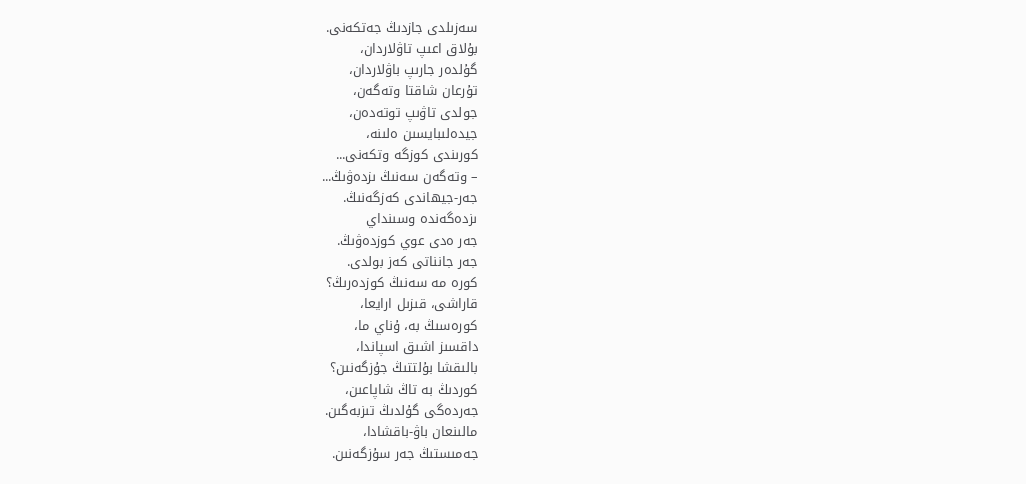سەزىلدى جازدىڭ جەتكەنى.
بۇلاق اعىپ تاۋلاردان،
گۇلدەر جارىپ باۋلاردان،
تۇرعان شاقتا وتەگەن،
جولدى تاۋىپ توتەدەن،
جيدەلىبايسىن ەلىنە،
كورىندى كوزگە وتكەنى...
– وتەگەن سەنىڭ ىزدەۋىڭ...
جەر-جيھاندى كەزگەنىڭ.
ىزدەگەندە وسىنداي
جەر ەدى عوي كوزدەۋىڭ.
جەر جانناتى كەز بولدى.
كورە مە سەنىڭ كوزدەرىڭ؟
قاراشى، قىزىل ارايعا،
كورەسىڭ بە، ۇناي ما،
داقسىز اشىق اسپاندا،
بالىقشا بۇلتتىڭ جۇزگەنىن؟
كوردىڭ بە تاڭ شاپاعىن،
جەردەگى گۇلدىڭ تىزبەگىن.
مالىنعان باۋ-باقشادا،
جەمىستىڭ جەر سۇزگەنىن.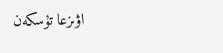اۋىزعا تۇسكەن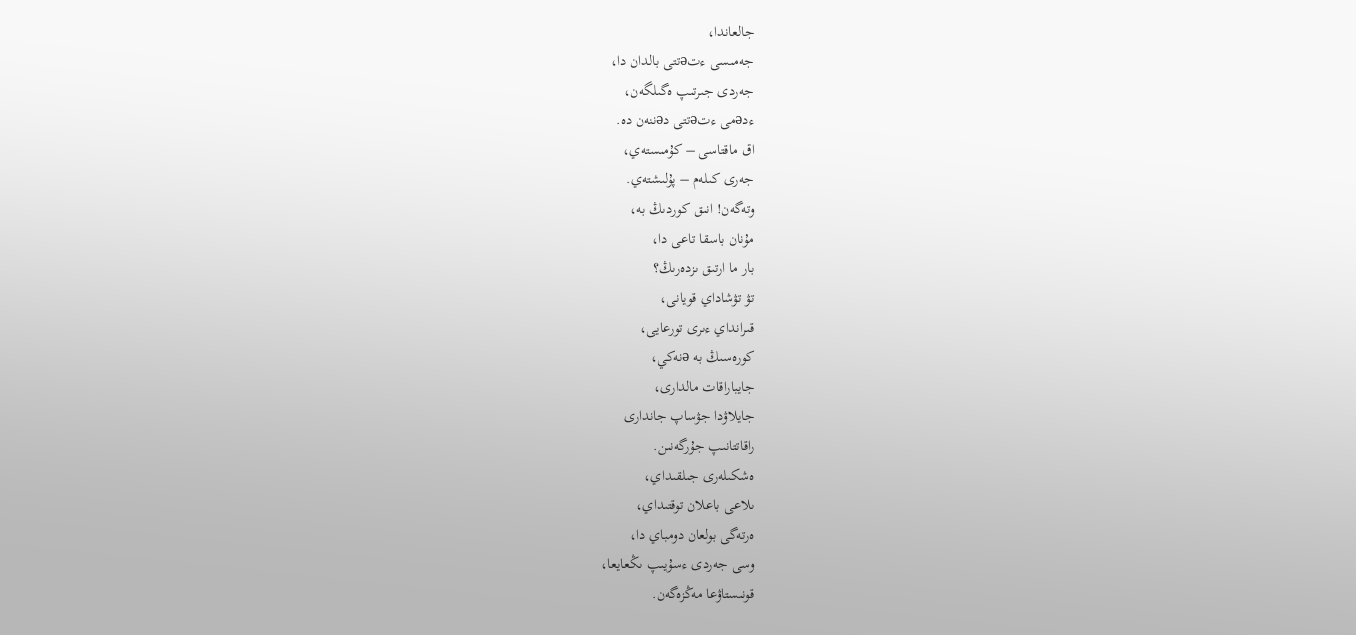جالعاندا،
جەمىسى ءتəتتى بالدان دا،
جەردى جىرتىپ ەگىلگەن،
ءدəمى ءتəتتى دəننەن دە.
اق ماقتاسى – كۇمىستەي،
جەرى كىلەم – پۇلىشتەي.
وتەگەن! انىق كوردىڭ بە،
مۇنان باسقا تاعى دا،
بار ما ارتىق ىزدەرىڭ؟
تۋ تۋشاداي قويانى،
قىرانداي ءىرى تورعايى،
كورەسىڭ بە əنەكي،
جايباراقات مالدارى،
جايلاۋدا جۋساپ جاندارى
راقاتتانىپ جۇرگەنىن.
ەشكىلەرى جىلقىداي،
ىلاعى باعلان توقتىداي،
ەرتەگى بولعان دومباي دا،
وسى جەردى ءسۇيىپ ىڭعايعا،
قونىستاۋعا مەڭزەگەن.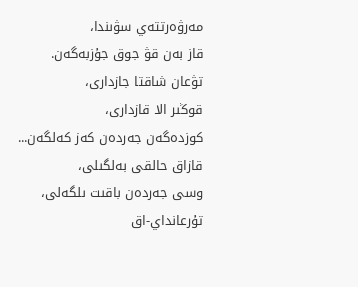مەرۋەرتتەي سۋىندا،
قاز بەن قۋ جوق جۇزبەگەن.
تۋعان شاقتا جازدارى،
قوڭىر الا قازدارى،
كوزدەگەن جەردەن كەز كەلگەن...
قازاق حالقى بەلگىلى،
وسى جەردەن باقىت ىلگەلى،
تۇرعانداي-اق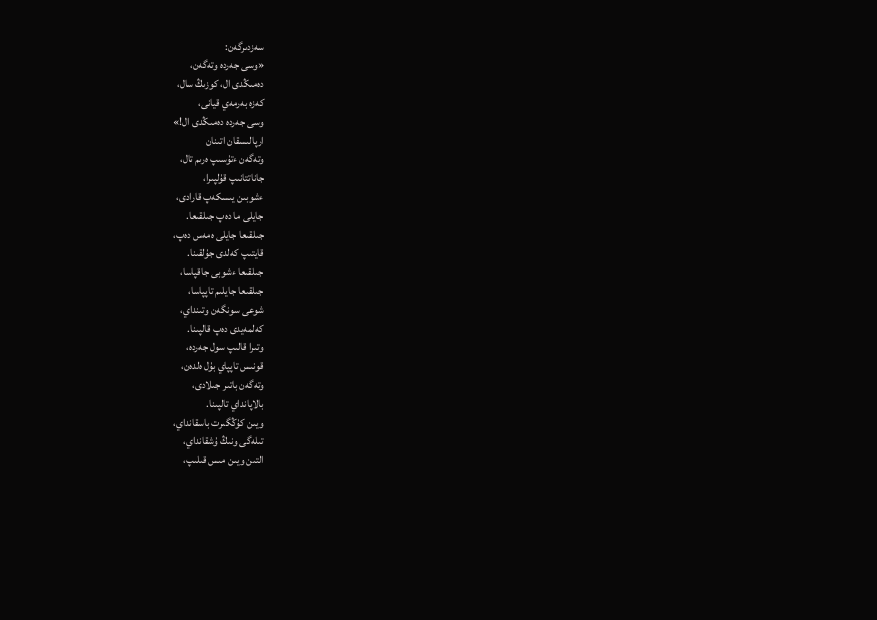سەزدىرگەن:
«وسى جەردە وتەگەن،
دەمىڭدى ال، كوزىڭ سال،
كەزە بەرمەي قيانى،
وسى جەردە دەمىڭدى ال!»
ارپالىسقان اتىنان
وتەگەن ءتۇسىپ ەرىم تال،
جاناتتانىپ قۇلپىرا،
ءشوبىن يىسكەپ قارادى،
جايلى ما دەپ جىلقىعا.
جىلقىعا جايلى ەمەس دەپ،
قايتىپ كەلدى جۇلقىنا.
جىلقىعا ءشوبى جاقپاسا،
جىلقىعا جايلىم تاپپاسا،
شوعى سونگەن وتىنداي،
كەلمەيدى دەپ قالپىنا.
وتىرا قالىپ سول جەردە،
قونىس تاپپاي بۇل ەلدەن،
وتەگەن باتىر جىلادى،
بالاپانداي تالپىنا.
ويىن كۇڭگىرت باسقانداي،
تىلەگى ونىڭ ۇشقانداي،
التىن ويىن مىس قىلىپ،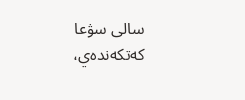سالى سۋعا كەتكەندەي،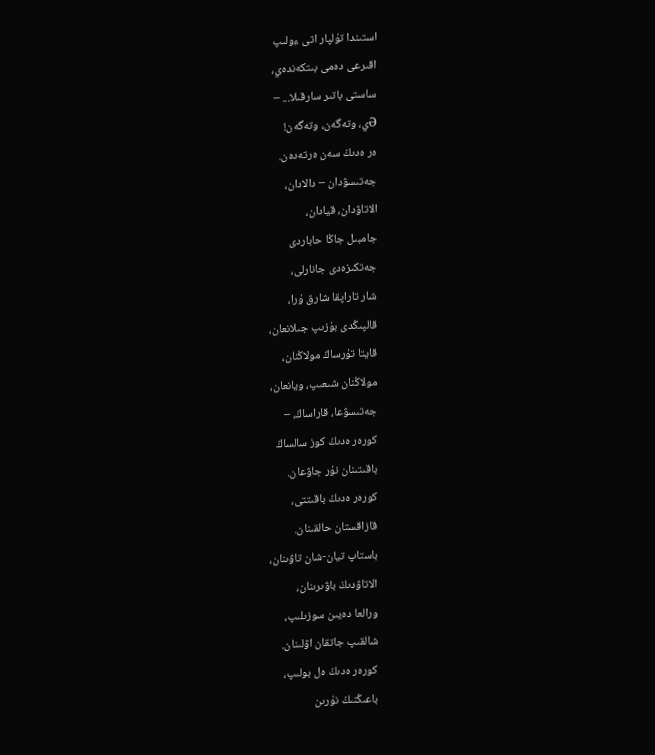استىندا تۇلپار اتى ءولىپ
اقىرعى دەمى بىتكەندەي،
ساستى باتىر سارقىلا... –
Əي، وتەگەن، وتەگەن!
ەر ەدىڭ سەن ەرتەدەن.
جەتىسۋدان – دالادان،
الاتاۋدان، قيادان،
جامبىل جاڭا حاباردى
جەتكىزەدى جانارلى،
شار تاراپقا شارق ۇرا،
قالپىڭدى بۇزىپ جىلانعان،
قايتا تۇرساڭ مولاڭنان،
مولاڭنان شىعىپ، ويانعان،
جەتىسۋعا، قاراساڭ، –
كورەر ەدىڭ كوز سالساڭ
باقىتىنان نۇر جاۋعان.
كورەر ەدىڭ باقىتتى،
قازاقستان حالقىنان.
باستاپ تيان-شان تاۋىنان،
الاتاۋدىڭ باۋىرىنان،
ورالعا دەيىن سوزىلىپ،
شالقىپ جاتقان اۋلىنان.
كورەر ەدىڭ ەل بولىپ،
باعىڭنىڭ نۇرىن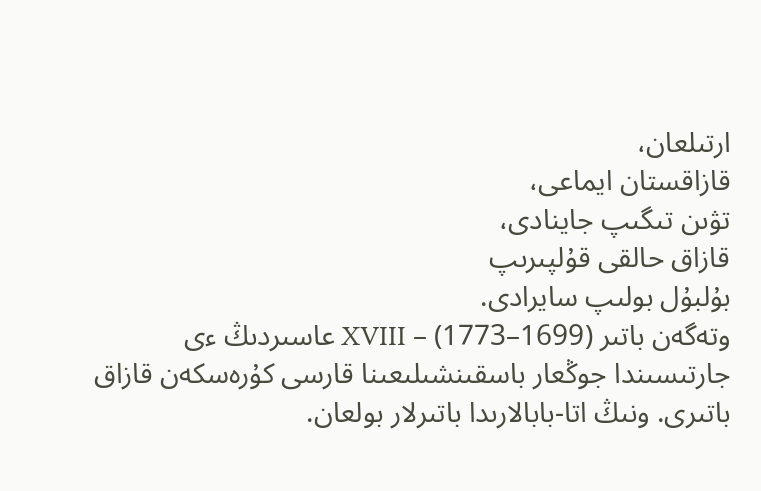ارتىلعان،
قازاقستان ايماعى،
تۋىن تىگىپ جاينادى،
قازاق حالقى قۇلپىرىپ
بۇلبۇل بولىپ سايرادى.
وتەگەن باتىر (1699–1773) – XVIII عاسىردىڭ ءى جارتىسىندا جوڭعار باسقىنشىلىعىنا قارسى كۇرەسكەن قازاق باتىرى. ونىڭ اتا-بابالارىدا باتىرلار بولعان.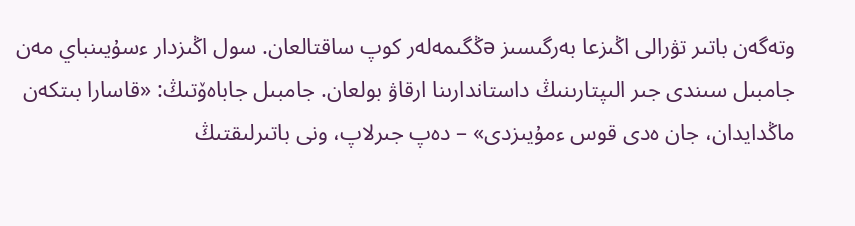وتەگەن باتىر تۋرالى اڭىزعا بەرگىسىز əڭگىمەلەر كوپ ساقتالعان. سول اڭىزدار ءسۇيىنباي مەن جامبىل سىندى جىر الىپتارىنىڭ داستاندارىنا ارقاۋ بولعان. جامبىل جاباەۆتىڭ: «قاسارا بىتكەن ماڭدايدان، جان ەدى قوس ءمۇيىزدى» – دەپ جىرلاپ، ونى باتىرلىقتىڭ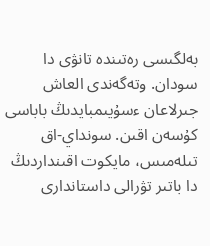بەلگىسى رەتىندە تانۋى دا سودان. وتەگەندى العاش جىرلاعان ءسۇيىمبايدىڭ باباسى كۇسەن اقىن. سونداي-اق تىلەمىس، مايكوت اقىنداردىڭ دا باتىر تۋرالى داستاندارى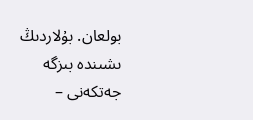بولعان. بۇلاردىڭ ىشىندە بىزگە جەتكەنى –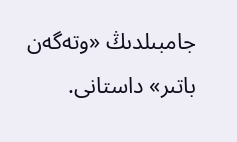جامبىلدىڭ «وتەگەن باتىر» داستانى.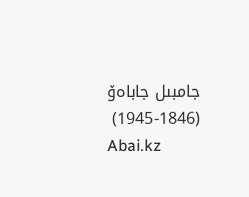جامبىل جاباەۆ (1846-1945)
Abai.kz